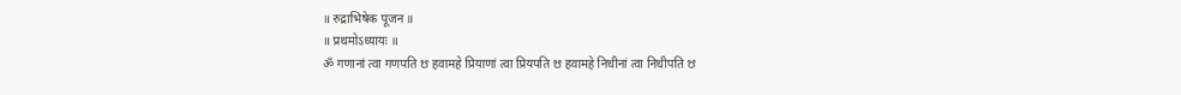॥ रुद्राभिषेक पूजन ॥
॥ प्रथमोऽध्यायः ॥
ॐ गणानां त्वा गणपति ᳪ हवामहे प्रियाणां त्वा प्रियपति ᳪ हवामहे निधीनां त्वा निधीपति ᳪ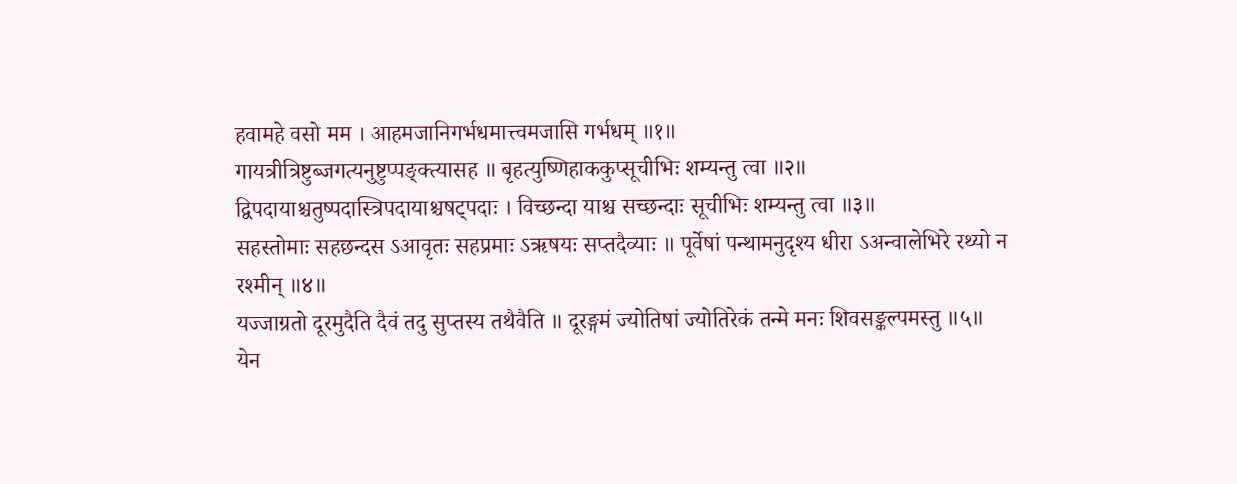हवामहे वसो मम । आहमजानिगर्भधमात्त्वमजासि गर्भधम् ॥१॥
गायत्रीत्रिष्टुब्जगत्यनुष्टुप्पङ्क्त्यासह ॥ बृहत्युष्णिहाककुप्सूचीभिः शम्यन्तु त्वा ॥२॥
द्विपदायाश्चतुष्पदास्त्रिपदायाश्चषट्पदाः । विच्छन्दा याश्च सच्छन्दाः सूचीभिः शम्यन्तु त्वा ॥३॥
सहस्तोमाः सहछन्दस ऽआवृतः सहप्रमाः ऽऋषयः सप्तदैव्याः ॥ पूर्वेषां पन्थामनुदृश्य धीरा ऽअन्वालेभिरे रथ्यो न रश्मीन् ॥४॥
यज्जाग्रतो दूरमुदैति दैवं तदु सुप्तस्य तथैवैति ॥ दूरङ्गमं ज्योतिषां ज्योतिरेकं तन्मे मनः शिवसङ्कल्पमस्तु ॥५॥
येन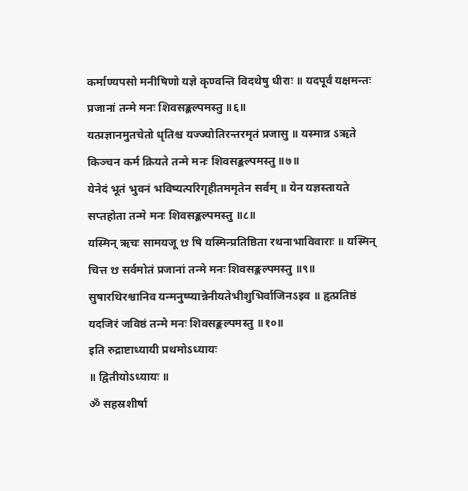कर्माण्यपसो मनीषिणो यज्ञे कृण्वन्ति विदथेषु धीराः ॥ यदपूर्वं यक्षमन्तः प्रजानां तन्मे मनः शिवसङ्कल्पमस्तु ॥६॥
यत्प्रज्ञानमुतचेतो धृतिश्च यज्ज्योतिरन्तरमृतं प्रजासु ॥ यस्मान्न ऽऋते किञ्चन कर्म क्रियते तन्मे मनः शिवसङ्कल्पमस्तु ॥७॥
येनेदं भूतं भुवनं भविष्यत्परिगृहीतममृतेन सर्वम् ॥ येन यज्ञस्तायते सप्तहोता तन्मे मनः शिवसङ्कल्पमस्तु ॥८॥
यस्मिन् ऋचः सामयजू ᳪ षि यस्मिन्प्रतिष्ठिता रथनाभाविवाराः ॥ यस्मिन् चित्त ᳪ सर्वमोतं प्रजानां तन्मे मनः शिवसङ्कल्पमस्तु ॥९॥
सुषारथिरश्वानिव यन्मनुष्प्यान्नेनीयतेभीशुभिर्वाजिनऽइव ॥ हृत्प्रतिष्ठं यदजिरं जविष्ठं तन्मे मनः शिवसङ्कल्पमस्तु ॥१०॥
इति रुद्राष्टाध्यायी प्रथमोऽध्यायः
॥ द्वितीयोऽध्यायः ॥
ॐ सहस्रशीर्षा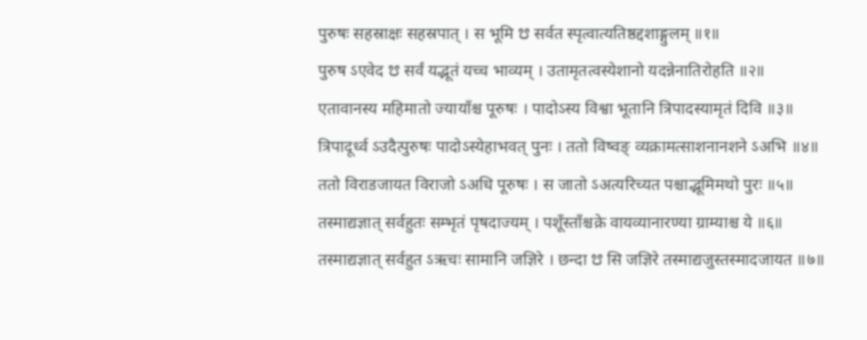पुरुषः सहस्राक्षः सहस्रपात् । स भूमि ᳪ सर्वत स्पृत्वात्यतिष्ठद्दशाङ्गुलम् ॥१॥
पुरुष ऽएवेद ᳪ सर्वं यद्भूतं यच्च भाव्यम् । उतामृतत्वस्येशानो यदन्नेनातिरोहति ॥२॥
एतावानस्य महिमातो ज्यायाँश्च पूरुषः । पादोऽस्य विश्वा भूतानि त्रिपादस्यामृतं दिवि ॥३॥
त्रिपादूर्ध्व ऽउदैत्पुरुषः पादोऽस्येहाभवत् पुनः । ततो विष्वङ् व्यक्रामत्साशनानशने ऽअभि ॥४॥
ततो विराडजायत विराजो ऽअधि पूरुषः । स जातो ऽअत्यरिच्यत पश्चाद्भूमिमथो पुरः ॥५॥
तस्माद्यज्ञात् सर्वहुतः सम्भृतं पृषदाज्यम् । पशूँस्ताँश्चक्रे वायव्यानारण्या ग्राम्याश्च ये ॥६॥
तस्माद्यज्ञात् सर्वहुत ऽऋचः सामानि जज्ञिरे । छन्दा ᳪ सि जज्ञिरे तस्माद्यजुस्तस्मादजायत ॥७॥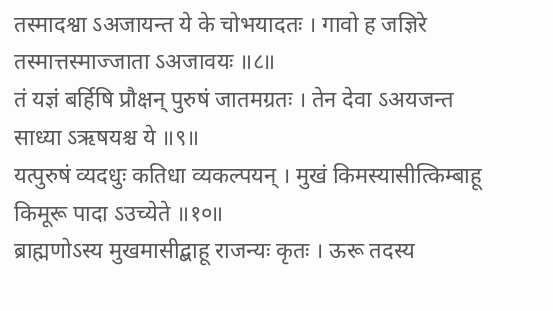तस्मादश्वा ऽअजायन्त ये के चोभयादतः । गावो ह जज्ञिरे तस्मात्तस्माज्जाता ऽअजावयः ॥८॥
तं यज्ञं बर्हिषि प्रौक्षन् पुरुषं जातमग्रतः । तेन देवा ऽअयजन्त साध्या ऽऋषयश्च ये ॥९॥
यत्पुरुषं व्यदधुः कतिधा व्यकल्पयन् । मुखं किमस्यासीत्किम्बाहू किमूरू पादा ऽउच्येते ॥१०॥
ब्राह्मणोऽस्य मुखमासीद्बाहू राजन्यः कृतः । ऊरू तदस्य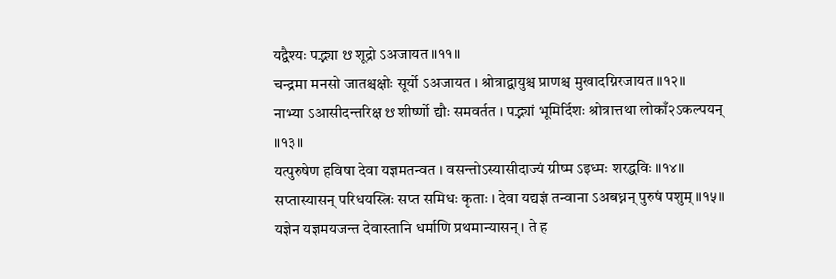यद्वैश्यः पद्भ्या ᳪ शूद्रो ऽअजायत ॥११॥
चन्द्रमा मनसो जातश्चक्षोः सूर्यो ऽअजायत । श्रोत्राद्वायुश्च प्राणश्च मुखादग्निरजायत ॥१२॥
नाभ्या ऽआसीदन्तरिक्ष ᳪ शीर्ष्णो द्यौः समवर्तत । पद्भ्यां भूमिर्दिशः श्रोत्रात्तथा लोकाँ२ऽकल्पयन् ॥१३॥
यत्पुरुषेण हविषा देवा यज्ञमतन्वत । वसन्तोऽस्यासीदाज्यं ग्रीष्म ऽइध्मः शरद्धविः ॥१४॥
सप्तास्यासन् परिधयस्त्रिः सप्त समिधः कृताः । देवा यद्यज्ञं तन्वाना ऽअबध्नन् पुरुषं पशुम् ॥१५॥
यज्ञेन यज्ञमयजन्त देवास्तानि धर्माणि प्रथमान्यासन् । ते ह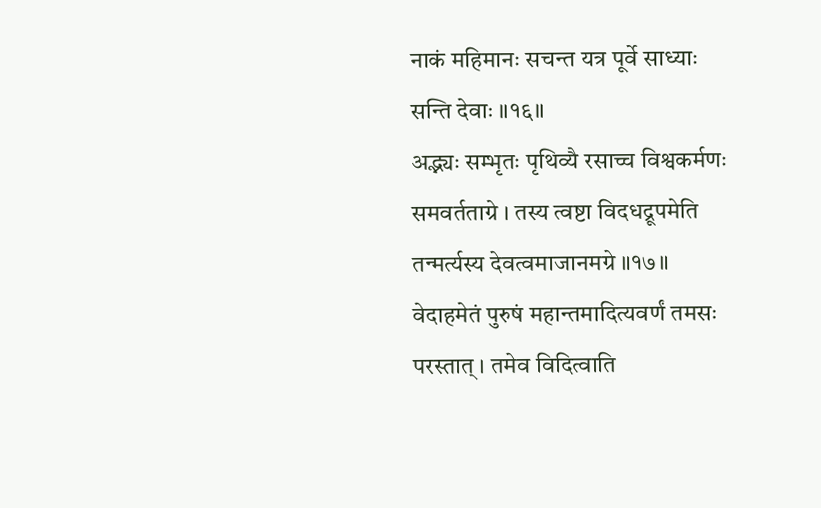नाकं महिमानः सचन्त यत्र पूर्वे साध्याः सन्ति देवाः ॥१६॥
अद्भ्यः सम्भृतः पृथिव्यै रसाच्च विश्वकर्मणः समवर्तताग्रे । तस्य त्वष्टा विदधद्रूपमेति तन्मर्त्यस्य देवत्वमाजानमग्रे ॥१७॥
वेदाहमेतं पुरुषं महान्तमादित्यवर्णं तमसः परस्तात् । तमेव विदित्वाति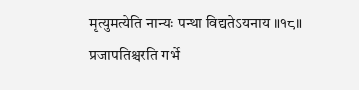मृत्युमत्येति नान्यः पन्था विद्यतेऽयनाय ॥१८॥
प्रजापतिश्चरति गर्भे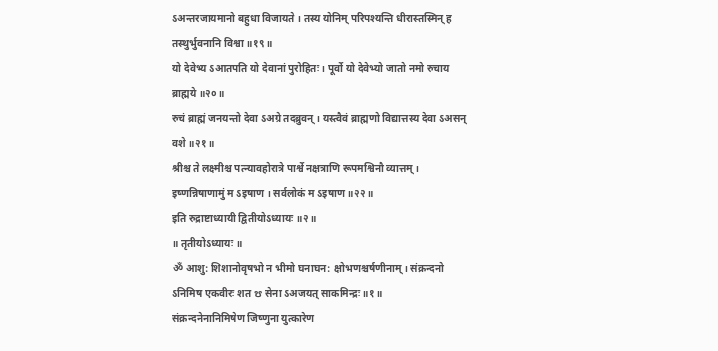ऽअन्तरजायमानो बहुधा विजायते । तस्य योनिम् परिपश्यन्ति धीरास्तस्मिन् ह तस्थुर्भुवनानि विश्वा ॥१९॥
यो देवेभ्य ऽआतपति यो देवानां पुरोहितः । पूर्वो यो देवेभ्यो जातो नमो रुचाय ब्राह्मये ॥२०॥
रुचं ब्राह्मं जनयन्तो देवा ऽअग्रे तदब्रुवन् । यस्त्वैवं ब्राह्मणो विद्यात्तस्य देवा ऽअसन् वशे ॥२१॥
श्रीश्च ते लक्ष्मीश्च पत्न्यावहोरात्रे पार्श्वे नक्षत्राणि रूपमश्विनौ व्यात्तम् । इष्णन्निषाणामुं म ऽइषाण । सर्वलोकं म ऽइषाण ॥२२॥
इति रुद्राष्टाध्यायी द्वितीयोऽध्यायः ॥२॥
॥ तृतीयोऽध्यायः ॥
ॐ आशु: शिशानोवृषभो न भीमो घनाघन: क्षोभणश्चर्षणीनाम्। संक्रन्दनो ऽनिमिष एकवीरः शत ᳪ सेना ऽअजयत् साकमिन्द्रः॥१॥
संक्रन्दनेनानिमिषेण जिष्णुना युत्कारेण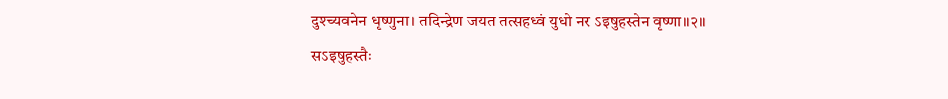दुश्च्यवनेन धृष्णुना। तदिन्द्रेण जयत तत्सहध्वं युधो नर ऽइषुहस्तेन वृष्णा॥२॥
सऽइषुहस्तैः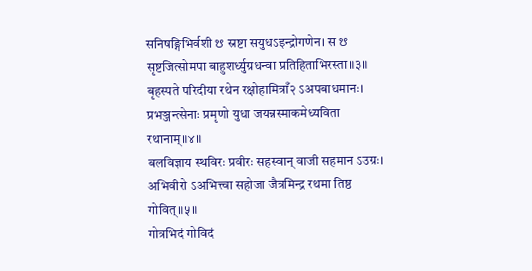सनिषङ्गिभिर्वशी ᳪ स्रष्टा सयुधऽइन्द्रोगणेन। स ᳪ सृष्टजित्सोमपा बाहुशर्ध्युग्रधन्वा प्रतिहिताभिरस्ता॥३॥
बृहस्पते परिदीया रथेन रक्षोहामित्राँ२ ऽअपबाधमानः। प्रभञ्जन्त्सेनाः प्रमृणो युधा जयन्नस्माकमेध्यविता रथानाम्॥४॥
बलविज्ञाय स्थविरः प्रवीरः सहस्वान् वाजी सहमान ऽउग्रः। अभिवीरो ऽअभित्त्वा सहोजा जैत्रमिन्द्र रथमा तिष्ठ गोवित्॥५॥
गोत्रभिदं गोविदं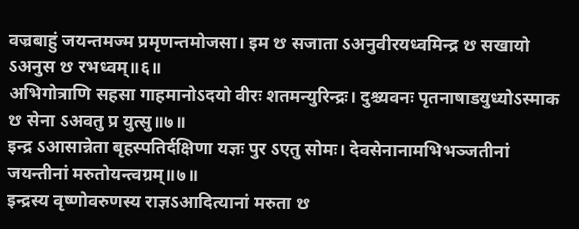वज्रबाहुं जयन्तमज्म प्रमृणन्तमोजसा। इम ᳪ सजाता ऽअनुवीरयध्वमिन्द्र ᳪ सखायो ऽअनुस ᳪ रभध्वम्॥६॥
अभिगोत्राणि सहसा गाहमानोऽदयो वीरः शतमन्युरिन्द्रः। दुश्च्यवनः पृतनाषाडयुध्योऽस्माक ᳪ सेना ऽअवतु प्र युत्सु॥७॥
इन्द्र ऽआसान्नेता बृहस्पतिर्दक्षिणा यज्ञः पुर ऽएतु सोमः। देवसेनानामभिभञ्जतीनां जयन्तीनां मरुतोयन्त्वग्रम्॥७॥
इन्द्रस्य वृष्णोवरुणस्य राज्ञऽआदित्यानां मरुता ᳪ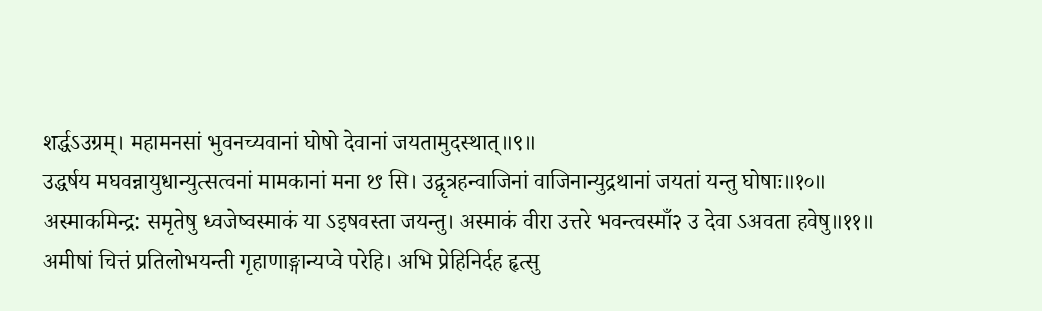शर्द्धऽउग्रम्। महामनसां भुवनच्यवानां घोषो देवानां जयतामुदस्थात्॥९॥
उद्धर्षय मघवन्नायुधान्युत्सत्वनां मामकानां मना ᳪ सि। उद्वृत्रहन्वाजिनां वाजिनान्युद्रथानां जयतां यन्तु घोषाः॥१०॥
अस्माकमिन्द्र: समृतेषु ध्वजेष्वस्माकं या ऽइषवस्ता जयन्तु। अस्माकं वीरा उत्तरे भवन्त्वस्माँ२ उ देवा ऽअवता हवेषु॥११॥
अमीषां चित्तं प्रतिलोभयन्ती गृहाणाङ्गान्यप्वे परेहि। अभि प्रेहिनिर्दह हृत्सु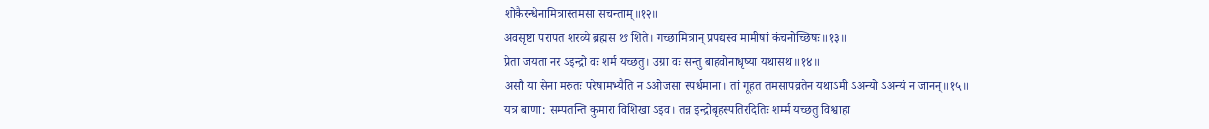शोकैरन्धेनामित्रास्तमसा सचन्ताम्॥१२॥
अवसृष्टा परापत शरव्ये ब्रह्मस ᳪ शिते। गच्छामित्रान् प्रपद्यस्व मामीषां कंचनोच्छिषः॥१३॥
प्रेता जयता नर ऽइन्द्रो वः शर्म यच्छतु। उग्रा वः सन्तु बाहवोनाधृष्या यथासथ॥१४॥
असौ या सेना मरुतः परेषामभ्यैति न ऽओजसा स्पर्धमाना। तां गूहत तमसापव्रतेन यथाऽमी ऽअन्यो ऽअन्यं न जानन्॥१५॥
यत्र बाणा: सम्पतन्ति कुमारा विशिखा ऽइव। तन्न इन्द्रोबृहस्पतिरदितिः शर्म्म यच्छतु विश्वाहा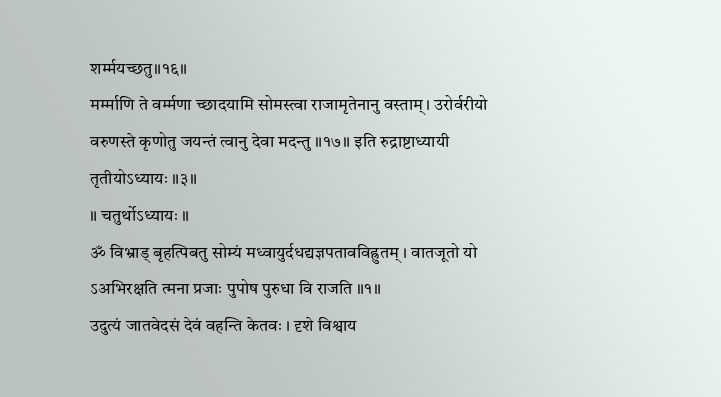शर्म्मयच्छतु॥१६॥
मर्म्माणि ते वर्म्मणा च्छादयामि सोमस्त्वा राजामृतेनानु वस्ताम्। उरोर्वरीयो वरुणस्ते कृणोतु जयन्तं त्वानु देवा मदन्तु ॥१७॥ इति रुद्राष्टाध्यायी तृतीयोऽध्यायः ॥३॥
॥ चतुर्थोऽध्यायः ॥
ॐ विभ्राड् बृहत्पिबतु सोम्यं मध्वायुर्दधद्यज्ञपतावविह्रुतम् । वातजूतो यो ऽअभिरक्षति त्मना प्रजाः पुपोष पुरुधा वि राजति ॥१॥
उदुत्यं जातवेदसं देवं वहन्ति केतवः । दृशे विश्वाय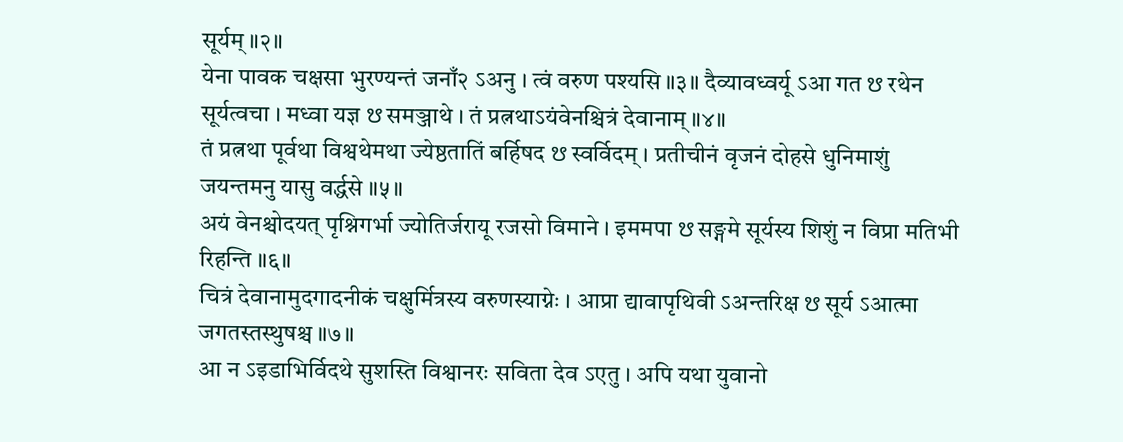सूर्यम् ॥२॥
येना पावक चक्षसा भुरण्यन्तं जनाँ२ ऽअनु । त्वं वरुण पश्यसि ॥३॥ दैव्यावध्वर्यू ऽआ गत ᳪ रथेन सूर्यत्वचा । मध्वा यज्ञ ᳪ समञ्जाथे । तं प्रत्नथाऽयंवेनश्चित्रं देवानाम् ॥४॥
तं प्रत्नथा पूर्वथा विश्वथेमथा ज्येष्ठतातिं बर्हिषद ᳪ स्वर्विदम् । प्रतीचीनं वृजनं दोहसे धुनिमाशुं जयन्तमनु यासु वर्द्धसे ॥५॥
अयं वेनश्चोदयत् पृश्निगर्भा ज्योतिर्जरायू रजसो विमाने । इममपा ᳪ सङ्गमे सूर्यस्य शिशुं न विप्रा मतिभी रिहन्ति ॥६॥
चित्रं देवानामुदगादनीकं चक्षुर्मित्रस्य वरुणस्याग्नेः । आप्रा द्यावापृथिवी ऽअन्तरिक्ष ᳪ सूर्य ऽआत्मा जगतस्तस्थुषश्च ॥७॥
आ न ऽइडाभिर्विदथे सुशस्ति विश्वानरः सविता देव ऽएतु । अपि यथा युवानो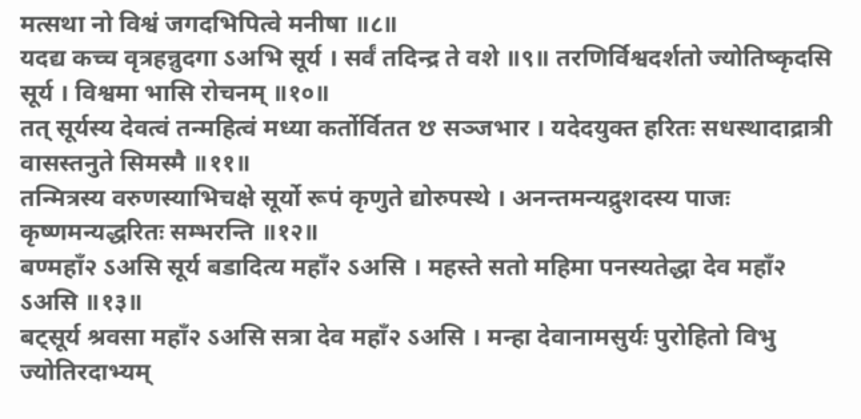मत्सथा नो विश्वं जगदभिपित्वे मनीषा ॥८॥
यदद्य कच्च वृत्रहन्नुदगा ऽअभि सूर्य । सर्वं तदिन्द्र ते वशे ॥९॥ तरणिर्विश्वदर्शतो ज्योतिष्कृदसि सूर्य । विश्वमा भासि रोचनम् ॥१०॥
तत् सूर्यस्य देवत्वं तन्महित्वं मध्या कर्तोर्वितत ᳪ सञ्जभार । यदेदयुक्त हरितः सधस्थादाद्रात्री वासस्तनुते सिमस्मै ॥११॥
तन्मित्रस्य वरुणस्याभिचक्षे सूर्यो रूपं कृणुते द्योरुपस्थे । अनन्तमन्यद्रुशदस्य पाजः कृष्णमन्यद्धरितः सम्भरन्ति ॥१२॥
बण्महाँ२ ऽअसि सूर्य बडादित्य महाँ२ ऽअसि । महस्ते सतो महिमा पनस्यतेद्धा देव महाँ२ ऽअसि ॥१३॥
बट्सूर्य श्रवसा महाँ२ ऽअसि सत्रा देव महाँ२ ऽअसि । मन्हा देवानामसुर्यः पुरोहितो विभु ज्योतिरदाभ्यम्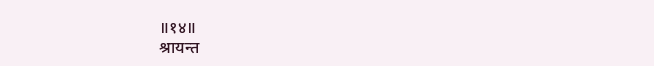॥१४॥
श्रायन्त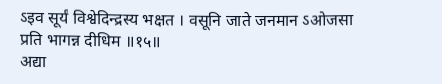ऽइव सूर्यं विश्वेदिन्द्रस्य भक्षत । वसूनि जाते जनमान ऽओजसा प्रति भागन्न दीधिम ॥१५॥
अद्या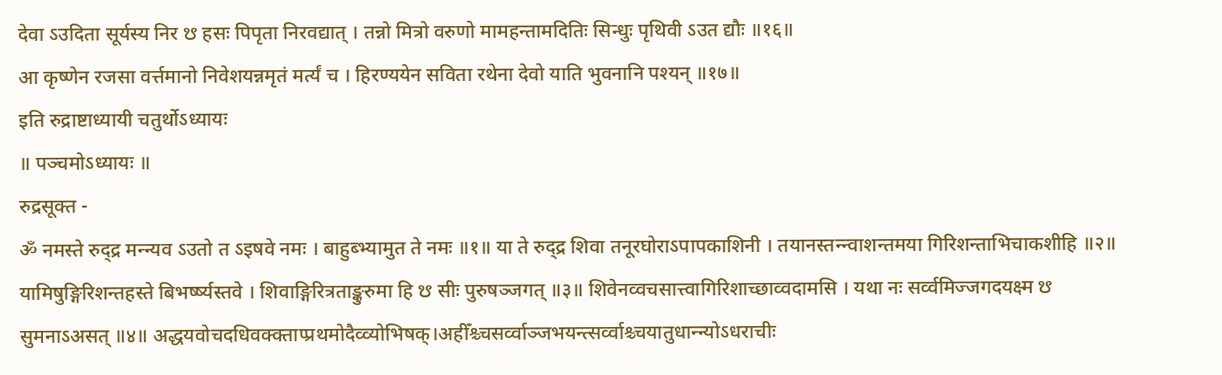देवा ऽउदिता सूर्यस्य निर ᳪ हसः पिपृता निरवद्यात् । तन्नो मित्रो वरुणो मामहन्तामदितिः सिन्धुः पृथिवी ऽउत द्यौः ॥१६॥
आ कृष्णेन रजसा वर्त्तमानो निवेशयन्नमृतं मर्त्यं च । हिरण्ययेन सविता रथेना देवो याति भुवनानि पश्यन् ॥१७॥
इति रुद्राष्टाध्यायी चतुर्थोऽध्यायः
॥ पञ्चमोऽध्यायः ॥
रुद्रसूक्त -
ॐ नमस्ते रुद्द्र मन्न्यव ऽउतो त ऽइषवे नमः । बाहुब्भ्यामुत ते नमः ॥१॥ या ते रुद्द्र शिवा तनूरघोराऽपापकाशिनी । तयानस्तन्न्वाशन्तमया गिरिशन्ताभिचाकशीहि ॥२॥ यामिषुङ्गिरिशन्तहस्ते बिभर्ष्ष्यस्तवे । शिवाङ्गिरित्रताङ्कुरुमा हि ᳪ सीः पुरुषञ्जगत् ॥३॥ शिवेनव्वचसात्त्वागिरिशाच्छाव्वदामसि । यथा नः सर्व्वमिज्जगदयक्ष्म ᳪ सुमनाऽअसत् ॥४॥ अद्धयवोचदधिवक्क्ताप्प्रथमोदैव्व्योभिषक्।अहीँश्च्चसर्व्वाञ्जभयन्त्सर्व्वाश्च्चयातुधान्न्योऽधराचीः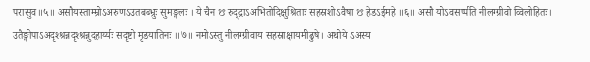परासुव॥५॥ असौयस्ताम्म्रोऽअरुणऽउतबब्भ्रुः सुमङ्गलः । ये चैन ᳪ रुद्द्राऽअभितोदिक्षुश्रिताः सहस्रशोऽवैषा ᳪ हेडऽईमहे ॥६॥ असौ योऽवसर्प्पति नीलग्ग्रीवो व्विलोहितः। उतैङ्गोपाऽअदृश्श्रन्नदृश्श्रन्नुदहार्य्यः सदृष्टो मृडयातिनः ॥७॥ नमोऽस्तु नीलग्ग्रीवाय सहस्राक्षायमीढुषे। अथोये ऽअस्य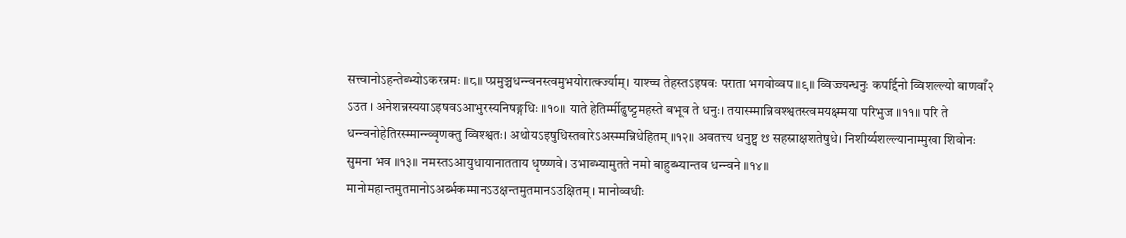सत्त्वानोऽहन्तेब्भ्योऽकरन्नमः ॥८॥ प्प्रमुञ्चधन्न्वनस्त्वमुभयोरार्त्क्ज्याम्। याश्च्च तेहस्तऽइषवः पराता भगवोव्वप ॥९॥ व्विज्ज्यन्धनुः कपर्द्दिनो व्विशल्ल्यो बाणवाँ२ ऽउत । अनेशन्नस्ययाऽइषवऽआभुरस्यनिषङ्गधिः ॥१०॥ याते हेतिर्म्मीढुष्ट्टमहस्ते बभूव ते धनुः। तयास्म्मान्निवश्श्वतस्त्वमयक्ष्म्मया परिभुज ॥११॥ परि ते धन्न्वनोहेतिरस्म्मान्न्व्वृणक्तु व्विश्श्वतः। अथोयऽइषुधिस्तवारेऽअस्म्मन्निधेहितम् ॥१२॥ अवतत्त्य धनुष्ट्व ᳪ सहस्राक्षशतेषुधे। निशीर्य्यशल्ल्यानाम्मुखा शिवोनः सुमना भव ॥१३॥ नमस्तऽआयुधायानातताय धृष्ष्णवे। उभाब्भ्यामुतते नमो बाहुब्भ्यान्तव धन्न्वने ॥१४॥ मानोमहान्तमुतमानोऽअर्ब्भकम्मानऽउक्षन्तमुतमानऽउक्षितम् । मानोव्वधीः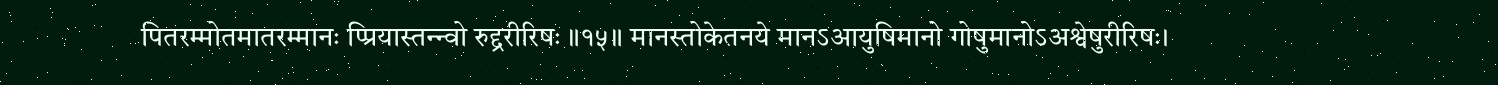पितरम्मोतमातरम्मानः प्प्रियास्तन्न्वो रुद्द्ररीरिषः ॥१५॥ मानस्तोकेतनये मानऽआयुषिमानो गोषुमानोऽअश्वेषुरीरिषः।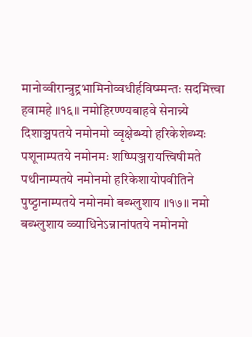मानोव्वीरान्न्रुद्द्रभामिनोव्वधीर्हविष्म्मन्तः सदमित्त्वा हवामहे ॥१६॥ नमोहिरण्ण्यबाहवे सेनान्न्ये दिशाञ्चपतये नमोनमो व्वृक्षेब्भ्यो हरिकेशेब्भ्यः पशूनाम्पतये नमोनमः शष्प्पिञ्जरायत्त्विषीमते पथीनाम्पतये नमोनमो हरिकेशायोपवीतिने पुष्ट्टानाम्पतये नमोनमो बब्भ्लुशाय ॥१७॥ नमो बब्भ्लुशाय व्व्याधिनेऽन्नानांपतये नमोनमो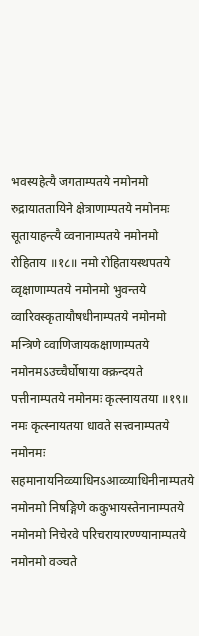भवस्यहेत्यै जगताम्पतये नमोनमो रुद्रायाततायिने क्षेत्राणाम्पतये नमोनमः सूतायाहन्त्यै व्वनानाम्पतये नमोनमो रोहिताय ॥१८॥ नमो रोहितायस्थपतये व्वृक्षाणाम्पतये नमोनमो भुवन्तये व्वारिवस्कृतायौषधीनाम्पतये नमोनमो मन्त्रिणे व्वाणिजायकक्षाणाम्पतये नमोनमऽउच्चैर्घोषाया क्क्रन्दयते पत्तीनाम्पतये नमोनमः कृत्स्नायतया ॥१९॥ नमः कृत्स्नायतया धावते सत्त्वनाम्पतये नमोनमः सहमानायनिव्व्याधिनऽआव्व्याधिनीनाम्पतये नमोनमो निषङ्गिणे ककुभायस्तेनानाम्पतये नमोनमो निचेरवे परिचरायारण्ण्यानाम्पतये नमोनमो वञ्चते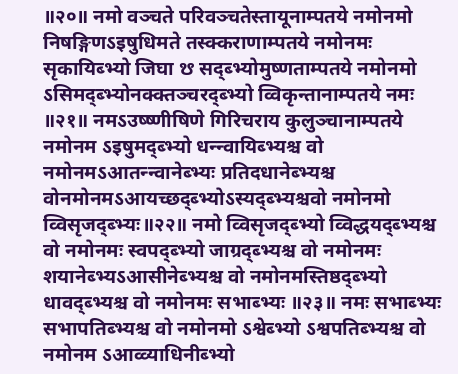॥२०॥ नमो वञ्चते परिवञ्चतेस्तायूनाम्पतये नमोनमो निषङ्गिणऽइषुधिमते तस्क्कराणाम्पतये नमोनमः सृकायिब्भ्यो जिघा ᳪ सद्ब्भ्योमुष्णताम्पतये नमोनमो ऽसिमद्ब्भ्योनक्क्तञ्चरद्ब्भ्यो व्विकृन्तानाम्पतये नमः ॥२१॥ नमऽउष्ष्णीषिणे गिरिचराय कुलुञ्चानाम्पतये नमोनम ऽइषुमद्ब्भ्यो धन्न्वायिब्भ्यश्च वो नमोनमऽआतन्न्वानेब्भ्यः प्रतिदधानेब्भ्यश्च वोनमोनमऽआयच्छद्ब्भ्योऽस्यद्ब्भ्यश्चवो नमोनमो व्विसृजद्ब्भ्यः॥२२॥ नमो व्विसृजद्ब्भ्यो व्विद्धयद्ब्भ्यश्च वो नमोनमः स्वपद्ब्भ्यो जाग्रद्ब्भ्यश्च वो नमोनमः शयानेब्भ्यऽआसीनेब्भ्यश्च वो नमोनमस्तिष्ठद्ब्भ्यो धावद्ब्भ्यश्च वो नमोनमः सभाब्भ्यः ॥२३॥ नमः सभाब्भ्यः सभापतिब्भ्यश्च वो नमोनमो ऽश्वेब्भ्यो ऽश्वपतिब्भ्यश्च वो नमोनम ऽआव्व्याधिनीब्भ्यो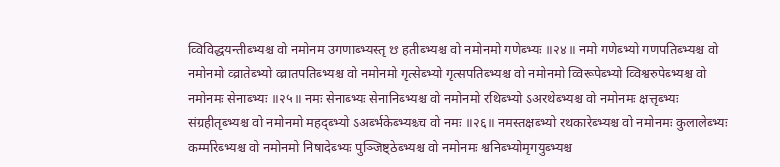व्विविद्धयन्तीब्भ्यश्च वो नमोनम उगणाब्भ्यस्तृ ᳪ हतीब्भ्यश्च वो नमोनमो गणेब्भ्यः ॥२४॥ नमो गणेब्भ्यो गणपतिब्भ्यश्च वो नमोनमो व्व्रातेब्भ्यो व्व्रातपतिब्भ्यश्च वो नमोनमो गृत्सेब्भ्यो गृत्सपतिब्भ्यश्च वो नमोनमो व्विरूपेब्भ्यो व्विश्वरुपेब्भ्यश्च वो नमोनमः सेनाब्भ्यः ॥२५॥ नमः सेनाब्भ्यः सेनानिब्भ्यश्च वो नमोनमो रथिब्भ्यो ऽअरथेब्भ्यश्च वो नमोनमः क्षत्तृब्भ्यः संग्रहीतृब्भ्यश्च वो नमोनमो महद्ब्भ्यो ऽअर्ब्भकेब्भ्यश्च्च वो नमः ॥२६॥ नमस्तक्षब्भ्यो रथकारेब्भ्यश्च वो नमोनमः कुलालेब्भ्यः कर्म्मारेब्भ्यश्च वो नमोनमो निषादेब्भ्यः पुञ्जिष्ट्ठेब्भ्यश्च वो नमोनमः श्वनिब्भ्योमृगयुब्भ्यश्च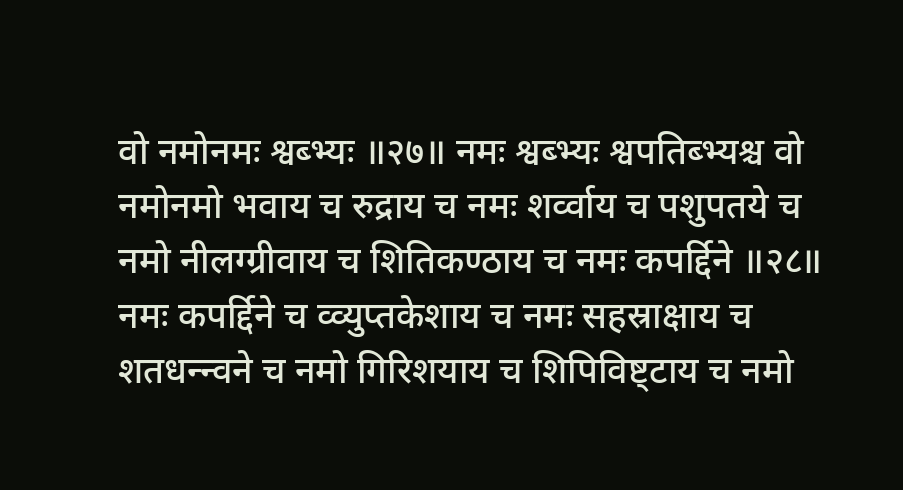वो नमोनमः श्वब्भ्यः ॥२७॥ नमः श्वब्भ्यः श्वपतिब्भ्यश्च वो नमोनमो भवाय च रुद्राय च नमः शर्व्वाय च पशुपतये च नमो नीलग्ग्रीवाय च शितिकण्ठाय च नमः कपर्द्दिने ॥२८॥ नमः कपर्द्दिने च व्व्युप्तकेशाय च नमः सहस्राक्षाय च शतधन्न्वने च नमो गिरिशयाय च शिपिविष्ट्टाय च नमो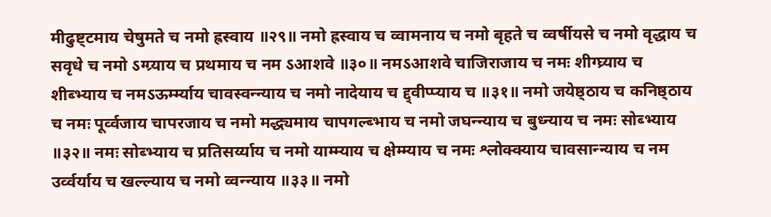मीढुष्ट्टमाय चेषुमते च नमो ह्रस्वाय ॥२९॥ नमो ह्रस्वाय च व्वामनाय च नमो बृहते च व्वर्षीयसे च नमो वृद्धाय च सवृधे च नमो ऽग्ग्र्याय च प्रथमाय च नम ऽआशवे ॥३०॥ नमऽआशवे चाजिराजाय च नमः शीग्घ्र्याय च शीब्भ्याय च नमऽऊर्म्म्याय चावस्वन्न्याय च नमो नादेयाय च द्द्वीप्प्याय च ॥३१॥ नमो जयेष्ठ्ठाय च कनिष्ठ्ठाय च नमः पूर्व्वजाय चापरजाय च नमो मद्ध्यमाय चापगल्ब्भाय च नमो जघन्न्याय च बुध्न्याय च नमः सोब्भ्याय ॥३२॥ नमः सोब्भ्याय च प्रतिसर्य्याय च नमो याम्म्याय च क्षेम्म्याय च नमः श्लोक्क्याय चावसान्न्याय च नम उर्व्वर्याय च खल्ल्याय च नमो व्वन्न्याय ॥३३॥ नमो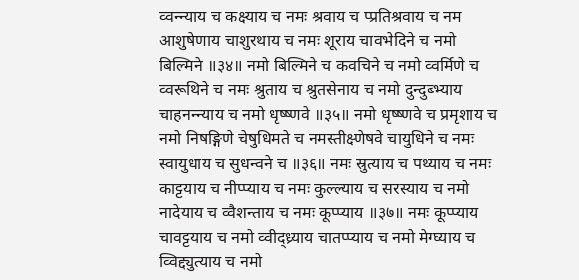व्वन्न्याय च कक्ष्याय च नमः श्रवाय च प्प्रतिश्रवाय च नम आशुषेणाय चाशुरथाय च नमः शूराय चावभेदिने च नमो बिल्मिने ॥३४॥ नमो बिल्मिने च कवचिने च नमो व्वर्मिणे च व्वरूथिने च नमः श्रुताय च श्रुतसेनाय च नमो दुन्दुब्भ्याय चाहनन्न्याय च नमो धृष्ष्णवे ॥३५॥ नमो धृष्ष्णवे च प्रमृशाय च नमो निषङ्गिणे चेषुधिमते च नमस्तीक्ष्णेषवे चायुधिने च नमः स्वायुधाय च सुधन्वने च ॥३६॥ नमः स्रुत्याय च पथ्याय च नमः काट्टयाय च नीप्प्याय च नमः कुल्ल्याय च सरस्याय च नमो नादेयाय च व्वैशन्ताय च नमः कूप्प्याय ॥३७॥ नमः कूप्प्याय चावट्टयाय च नमो व्वीद्ध्र्याय चातप्प्याय च नमो मेग्घ्याय च व्विद्द्युत्याय च नमो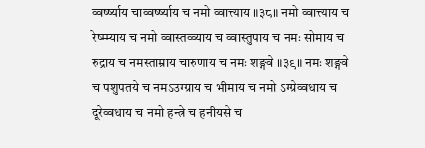व्वर्ष्ष्याय चाव्वर्ष्ष्याय च नमो व्वात्त्याय ॥३८॥ नमो व्वात्त्याय च रेष्म्म्याय च नमो व्वास्तव्व्याय च व्वास्तुपाय च नमः सोमाय च रुद्राय च नमस्ताम्राय चारुणाय च नमः शङ्गवे ॥३९॥ नमः शङ्गवे च पशुपतये च नमऽउग्ग्राय च भीमाय च नमो ऽग्ग्रेव्वधाय च दूरेव्वधाय च नमो हन्त्रे च हनीयसे च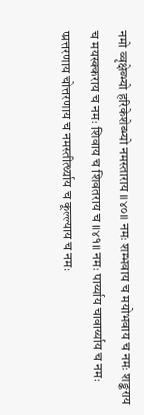नमो व्वृक्षेब्भ्यो हरिकेशेब्भ्यो नमस्ताराय ॥४०॥ नमः शम्भवाय च मयोभवाय च नमः शङ्कराय च मयस्क्कराय च नमः शिवाय च शिवतराय च ॥४१॥ नमः पार्य्याय चावार्य्याय च नमः प्प्रत्तरणाय चोत्तरणाय च नमस्तीर्त्थ्याय च कूल्ल्याय च नमः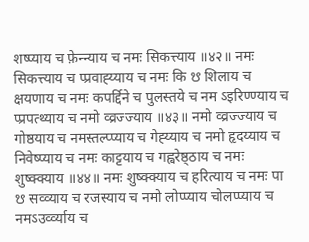शष्प्याय च फ़ेन्न्याय च नमः सिकत्त्याय ॥४२॥ नमः सिकत्त्याय च प्प्रवाह्य्याय च नमः कि ᳪ शिलाय च क्षयणाय च नमः कपर्द्दिने च पुलस्तये च नम ऽइरिण्ण्याय च प्प्रपत्थ्याय च नमो व्व्रज्ज्याय ॥४३॥ नमो व्व्रज्ज्याय च गोष्ठयाय च नमस्तल्प्प्याय च गेह्य्याय च नमो हृदय्याय च निवेष्प्याय च नमः काट्टयाय च गह्वरेष्ठ्ठाय च नमः शुष्क्क्याय ॥४४॥ नमः शुष्क्क्याय च हरित्याय च नमः पा ᳪ सव्व्याय च रजस्याय च नमो लोप्प्याय चोलप्प्याय च नमऽउर्व्व्याय च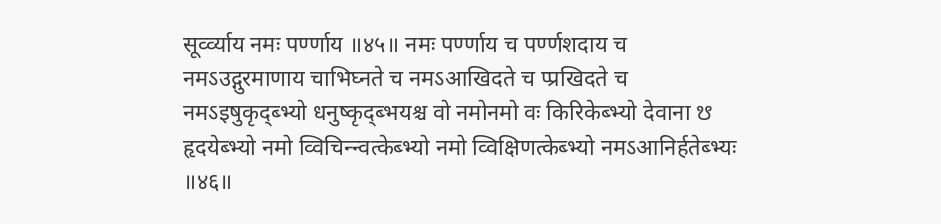सूर्व्व्याय नमः पर्ण्णाय ॥४५॥ नमः पर्ण्णाय च पर्ण्णशदाय च नमऽउद्गुरमाणाय चाभिघ्नते च नमऽआखिदते च प्प्रखिदते च नमऽइषुकृद्ब्भ्यो धनुष्कृद्ब्भयश्च वो नमोनमो वः किरिकेब्भ्यो देवाना ᳪ हृदयेब्भ्यो नमो व्विचिन्न्वत्केब्भ्यो नमो व्विक्षिणत्केब्भ्यो नमऽआनिर्हतेब्भ्यः ॥४६॥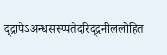द्द्रापेऽअन्धसस्प्पतेदरिद्द्रनीललोहित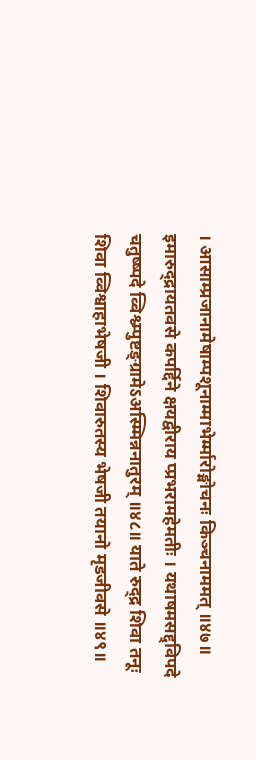। आसाम्प्रजानामेषाम्पशूनाम्माभेर्म्मारोङ्मोचनः किञ्चनाममत् ॥४७॥ इमारुद्द्रायतवसे कपर्द्दिने क्षयद्वीराय प्प्रभरामहेमतीः । यथाषमसद्द्विपदे चतुष्ष्पदे व्विश्व्म्पुष्टङ्ग्रामेऽअस्म्मिन्ननातुरम् ॥४८॥ याते रुद्द्र शिवा तनूः शिवा व्विश्वाहाभेषजी । शिवारुतस्य भेषजी तयानो मृडजीवसे ॥४९॥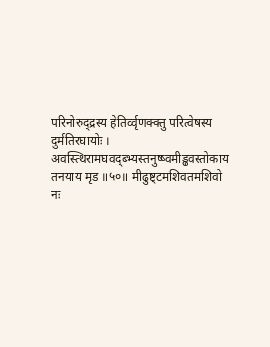परिनोरुद्द्रस्य हेतिर्व्वृणक्क्तु परित्वेषस्य दुर्मतिरघायोः । अवस्त्थिरामघवद्ब्भ्यस्तनुष्ष्वमीड्ढवस्तोकाय तनयाय मृड ॥५०॥ मीढुष्ट्टमशिवतमशिवो नः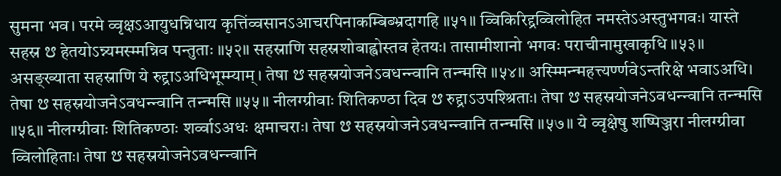सुमना भव। परमे व्वृक्षऽआयुधन्निधाय कृत्तिंव्वसानऽआचरपिनाकम्बिब्भ्रदागहि ॥५१॥ व्विकिरिद्द्रव्विलोहित नमस्तेऽअस्तुभगवः। यास्ते सहस्र ᳪ हेतयोऽन्न्यमस्म्मन्निव पन्तुताः ॥५२॥ सहस्राणि सहस्रशोबाह्वोस्तव हेतयः। तासामीशानो भगवः पराचीनामुखाकृधि ॥५३॥ असङ्ख्याता सहस्राणि ये रुद्द्राऽअधिभूम्म्याम्। तेषा ᳪ सहस्रयोजनेऽवधन्न्वानि तन्न्मसि ॥५४॥ अस्म्मिन्न्महत्त्यर्ण्णवेऽन्तरिक्षे भवाऽअधि। तेषा ᳪ सहस्रयोजनेऽवधन्न्वानि तन्न्मसि ॥५५॥ नीलग्ग्रीवाः शितिकण्ठा दिव ᳪ रुद्द्राऽउपश्श्रिताः। तेषा ᳪ सहस्रयोजनेऽवधन्न्वानि तन्न्मसि ॥५६॥ नीलग्ग्रीवाः शितिकण्ठाः शर्व्वाऽअधः क्षमाचराः। तेषा ᳪ सहस्रयोजनेऽवधन्न्वानि तन्न्मसि ॥५७॥ ये व्वृक्षेषु शष्पिञ्जरा नीलग्ग्रीवा व्विलोहिताः। तेषा ᳪ सहस्रयोजनेऽवधन्न्वानि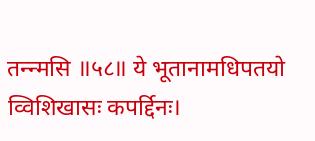तन्न्मसि ॥५८॥ ये भूतानामधिपतयो व्विशिखासः कपर्द्दिनः।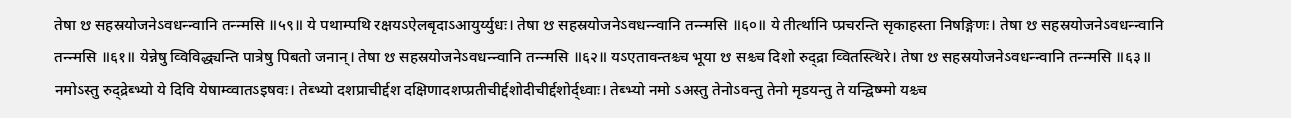तेषा ᳪ सहस्रयोजनेऽवधन्न्वानि तन्न्मसि ॥५९॥ ये पथाम्पथि रक्षयऽऐलबृदाऽआयुर्य्युधः। तेषा ᳪ सहस्रयोजनेऽवधन्न्वानि तन्न्मसि ॥६०॥ ये तीर्त्थानि प्प्रचरन्ति सृकाहस्ता निषङ्गिणः। तेषा ᳪ सहस्रयोजनेऽवधन्न्वानि तन्न्मसि ॥६१॥ येन्नेषु व्विविद्ध्यन्ति पात्रेषु पिबतो जनान्। तेषा ᳪ सहस्रयोजनेऽवधन्न्वानि तन्न्मसि ॥६२॥ यऽएतावन्तश्च्च भूया ᳪ सश्च्च दिशो रुद्द्रा व्वितस्त्थिरे। तेषा ᳪ सहस्रयोजनेऽवधन्न्वानि तन्न्मसि ॥६३॥ नमोऽस्तु रुद्द्रेब्भ्यो ये दिवि येषाम्व्वातऽइषवः। तेब्भ्यो दशप्राचीर्द्दश दक्षिणादशप्प्रतीचीर्द्दशोदीचीर्द्दशोर्द्ध्वाः। तेब्भ्यो नमो ऽअस्तु तेनोऽवन्तु तेनो मृडयन्तु ते यन्द्विष्म्मो यश्च्च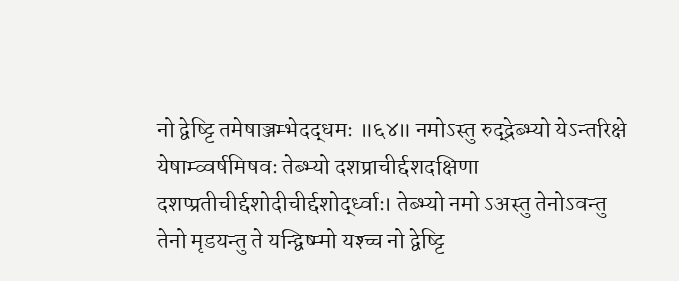नो द्वेष्ट्टि तमेषाञ्जम्भेदद्धमः ॥६४॥ नमोऽस्तु रुद्द्रेब्भ्यो येऽन्तरिक्षे येषाम्व्वर्षमिषवः तेब्भ्यो दशप्राचीर्द्दशदक्षिणा दशप्प्रतीचीर्द्दशोदीचीर्द्दशोर्द्ध्वाः। तेब्भ्यो नमो ऽअस्तु तेनोऽवन्तु तेनो मृडयन्तु ते यन्द्विष्म्मो यश्च्च नो द्वेष्ट्टि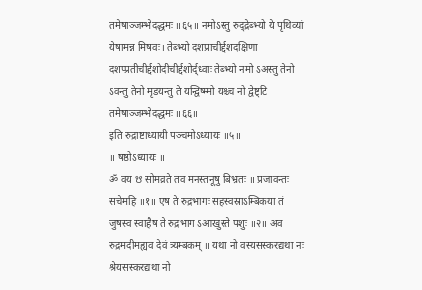तमेषाञ्जम्भेदद्धमः ॥६५॥ नमोऽस्तु रुद्द्रेब्भ्यो ये पृथिव्यां येषामन्न मिषवः। तेब्भ्यो दशप्राचीर्द्दशदक्षिणा दशप्प्रतीचीर्द्दशोदीचीर्द्दशोर्द्ध्वाः तेब्भ्यो नमो ऽअस्तु तेनो ऽवन्तु तेनो मृडयन्तु ते यन्द्विष्म्मो यश्च्च नो द्वेष्ट्टि तमेषाञ्जम्भेदद्धमः ॥६६॥
इति रुद्राष्टाध्यायी पञ्चमोऽध्यायः ॥५॥
॥ षष्ठोऽध्यायः ॥
ॐ वय ᳪ सोमव्रते तव मनस्तनूषु बिभ्रतः ॥ प्रजावन्तः सचेमहि ॥१॥ एष ते रुद्रभागः सहस्वस्राऽम्बिकया तं जुषस्व स्वाहैष ते रुद्रभाग ऽआखुस्ते पशुः ॥२॥ अव रुद्रमदीमह्यव देवं त्र्यम्बकम् ॥ यथा नो वस्यसस्करद्यथा नः श्रेयसस्करद्यथा नो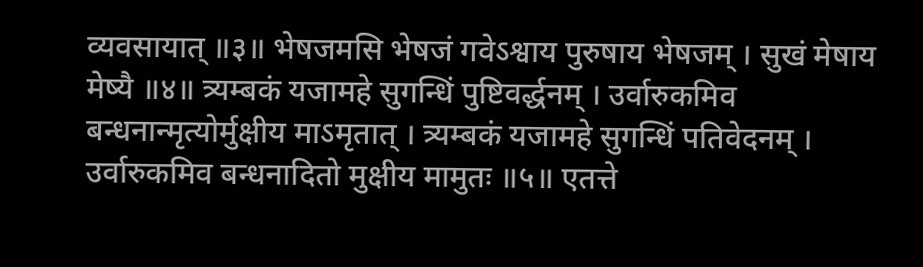व्यवसायात् ॥३॥ भेषजमसि भेषजं गवेऽश्वाय पुरुषाय भेषजम् । सुखं मेषाय मेष्यै ॥४॥ त्र्यम्बकं यजामहे सुगन्धिं पुष्टिवर्द्धनम् । उर्वारुकमिव बन्धनान्मृत्योर्मुक्षीय माऽमृतात् । त्र्यम्बकं यजामहे सुगन्धिं पतिवेदनम् । उर्वारुकमिव बन्धनादितो मुक्षीय मामुतः ॥५॥ एतत्ते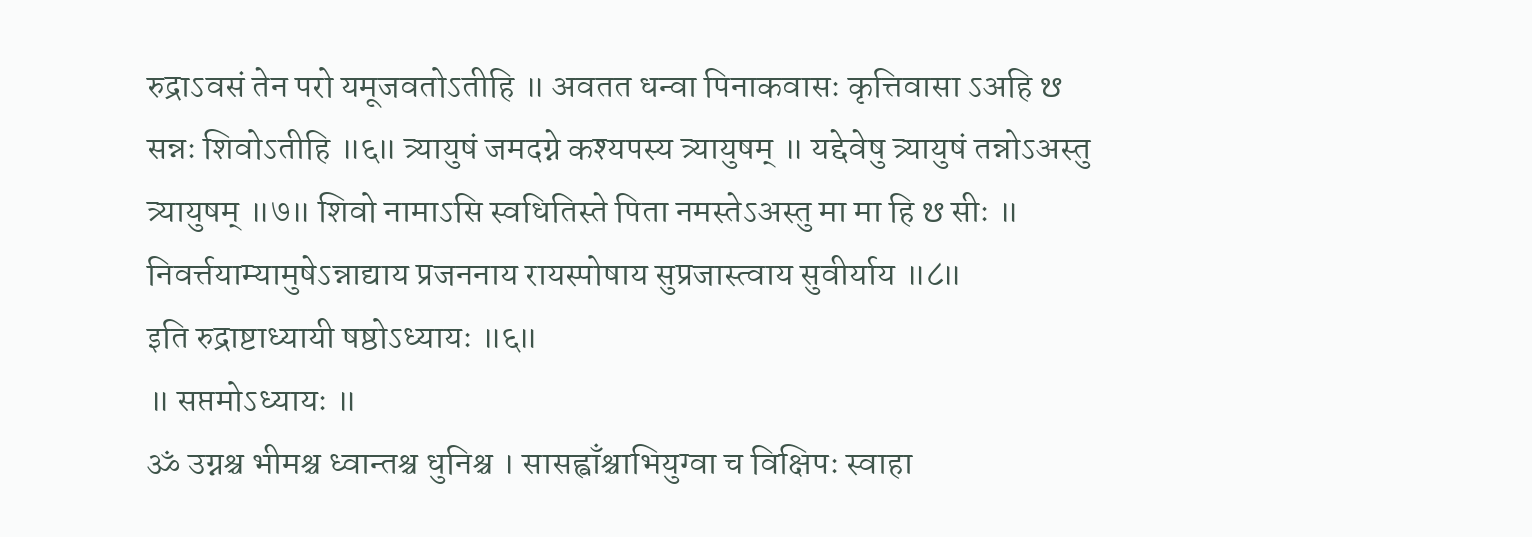रुद्राऽवसं तेन परो यमूजवतोऽतीहि ॥ अवतत धन्वा पिनाकवासः कृत्तिवासा ऽअहि ᳪ सन्नः शिवोऽतीहि ॥६॥ त्र्यायुषं जमदग्ने कश्यपस्य त्र्यायुषम् ॥ यद्देवेषु त्र्यायुषं तन्नोऽअस्तु त्र्यायुषम् ॥७॥ शिवो नामाऽसि स्वधितिस्ते पिता नमस्तेऽअस्तु मा मा हि ᳪ सीः ॥ निवर्त्तयाम्यामुषेऽन्नाद्याय प्रजननाय रायस्पोषाय सुप्रजास्त्वाय सुवीर्याय ॥८॥
इति रुद्राष्टाध्यायी षष्ठोऽध्यायः ॥६॥
॥ सप्तमोऽध्यायः ॥
ॐ उग्नश्च भीमश्च ध्वान्तश्च धुनिश्च । सासह्वाँश्चाभियुग्वा च विक्षिपः स्वाहा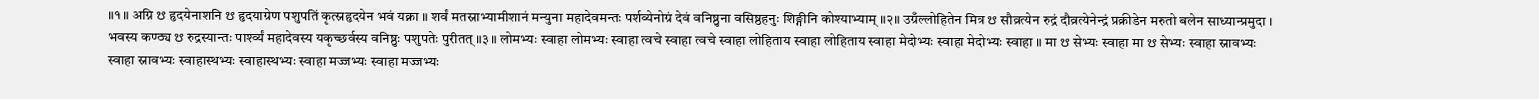॥१॥ अग्नि ᳪ हृदयेनाशनि ᳪ हृदयाग्रेण पशुपतिं कृत्स्नहृदयेन भवं यक्ना ॥ शर्वं मतस्नाभ्यामीशानं मन्युना महादेवमन्तः पर्शव्येनोग्रं देवं वनिष्ठुना वसिष्ठहनुः शिङ्गीनि कोश्याभ्याम् ॥२॥ उग्रँल्लोहितेन मित्र ᳪ सौव्रत्येन रुद्रं दौव्रत्येनेन्द्रं प्रक्रीडेन मरुतो बलेन साध्यान्प्रमुदा । भवस्य कण्ठ्य ᳪ रुद्रस्यान्तः पार्श्व्यं महादेवस्य यकृच्छर्वस्य वनिष्ठुः पशुपतेः पुरीतत् ॥३॥ लोमभ्यः स्वाहा लोमभ्यः स्वाहा त्वचे स्वाहा त्वचे स्वाहा लोहिताय स्वाहा लोहिताय स्वाहा मेदोभ्यः स्वाहा मेदोभ्यः स्वाहा ॥ मा ᳪ सेभ्यः स्वाहा मा ᳪ सेभ्यः स्वाहा स्नावभ्यः स्वाहा स्नावभ्यः स्वाहास्थभ्यः स्वाहास्थभ्यः स्वाहा मज्जभ्यः स्वाहा मज्जभ्यः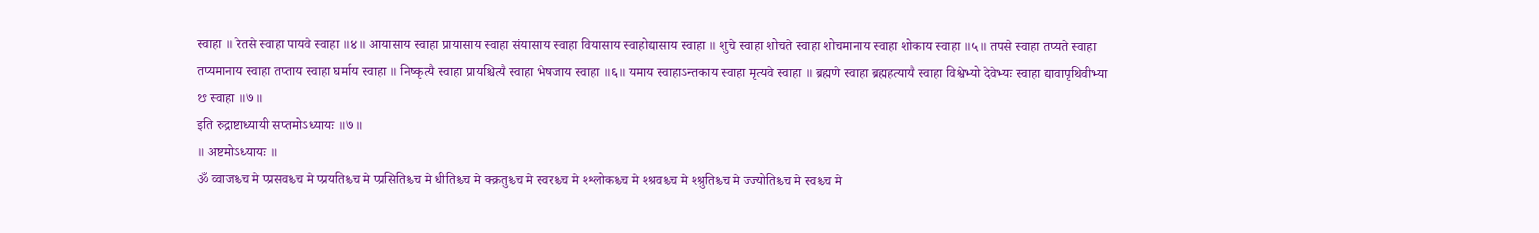स्वाहा ॥ रेतसे स्वाहा पायवे स्वाहा ॥४॥ आयासाय स्वाहा प्रायासाय स्वाहा संयासाय स्वाहा वियासाय स्वाहोद्यासाय स्वाहा ॥ शुचे स्वाहा शोचते स्वाहा शोचमानाय स्वाहा शोकाय स्वाहा ॥५॥ तपसे स्वाहा तप्यते स्वाहा तप्यमानाय स्वाहा तप्ताय स्वाहा घर्माय स्वाहा ॥ निष्कृत्यै स्वाहा प्रायश्चित्यै स्वाहा भेषजाय स्वाहा ॥६॥ यमाय स्वाहाऽन्तकाय स्वाहा मृत्यवे स्वाहा ॥ ब्रह्मणे स्वाहा ब्रह्महत्यायै स्वाहा विश्वेभ्यो देवेभ्यः स्वाहा द्यावापृथिवीभ्या ᳪ स्वाहा ॥७॥
इति रुद्राष्टाध्यायी सप्तमोऽध्यायः ॥७॥
॥ अष्टमोऽध्यायः ॥
ॐ व्वाजश्च्च मे प्प्रसवश्च्च मे प्प्रयतिश्च्च मे प्प्रसितिश्च्च मे धीतिश्च्च मे क्क्रतुश्च्च मे स्वरश्च्च मे श्श्लोकश्च्च मे श्श्रवश्च्च मे श्श्रुतिश्च्च मे ज्ज्योतिश्च्च मे स्वश्च्च मे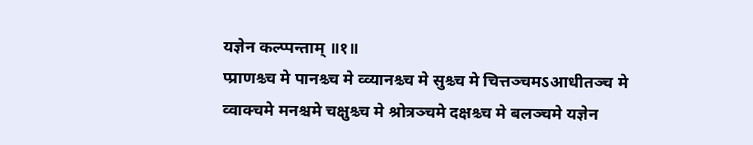यज्ञेन कल्प्पन्ताम् ॥१॥
प्प्राणश्च्च मे पानश्च्च मे व्व्यानश्च्च मे सुश्च्च मे चित्तञ्चमऽआधीतञ्च मे व्वाक्चमे मनश्चमे चक्षुश्च्च मे श्रोत्रञ्चमे दक्षश्च्च मे बलञ्चमे यज्ञेन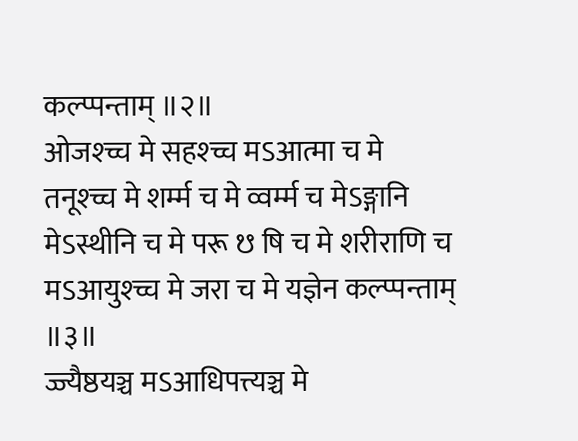कल्प्पन्ताम् ॥२॥
ओजश्च्च मे सहश्च्च मऽआत्मा च मे तनूश्च्च मे शर्म्म च मे व्वर्म्म च मेऽङ्गानि मेऽस्थीनि च मे परू ᳪ षि च मे शरीराणि च मऽआयुश्च्च मे जरा च मे यज्ञेन कल्प्पन्ताम् ॥३॥
ज्ज्यैष्ठयञ्च मऽआधिपत्त्यञ्च मे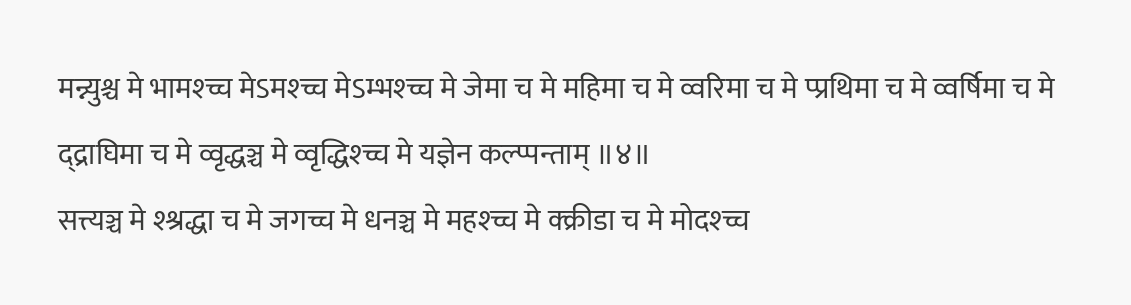मन्न्युश्च मे भामश्च्च मेऽमश्च्च मेऽम्भश्च्च मे जेमा च मे महिमा च मे व्वरिमा च मे प्प्रथिमा च मे व्वर्षिमा च मे द्द्राघिमा च मे व्वृद्धञ्च मे व्वृद्धिश्च्च मे यज्ञेन कल्प्पन्ताम् ॥४॥
सत्त्यञ्च मे श्श्रद्धा च मे जगच्च मे धनञ्च मे महश्च्च मे क्क्रीडा च मे मोदश्च्च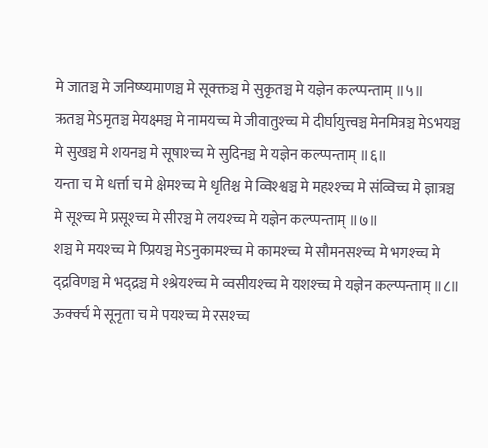मे जातञ्च मे जनिष्ष्यमाणञ्च मे सूक्क्तञ्च मे सुकृतञ्च मे यज्ञेन कल्प्पन्ताम् ॥५॥
ऋतञ्च मेऽमृतञ्च मेयक्ष्मञ्च मे नामयच्च मे जीवातुश्च्च मे दीर्घायुत्त्वञ्च मेनमित्रञ्च मेऽभयञ्च मे सुखञ्च मे शयनञ्च मे सूषाश्च्च मे सुदिनञ्च मे यज्ञेन कल्प्पन्ताम् ॥६॥
यन्ता च मे धर्त्ता च मे क्षेमश्च्च मे धृतिश्च मे व्विश्श्वञ्च मे महश्श्च्च मे संव्विच्च मे ज्ञात्रञ्च मे सूश्च्च मे प्रसूश्च्च मे सीरञ्च मे लयश्च्च मे यज्ञेन कल्प्पन्ताम् ॥७॥
शञ्च मे मयश्च्च मे प्प्रियञ्च मेऽनुकामश्च्च मे कामश्च्च मे सौमनसश्च्च मे भगश्च्च मे द्द्रविणञ्च मे भद्द्रञ्च मे श्श्रेयश्च्च मे व्वसीयश्च्च मे यशश्च्च मे यज्ञेन कल्प्पन्ताम् ॥८॥
ऊर्क्क्च मे सूनृता च मे पयश्च्च मे रसश्च्च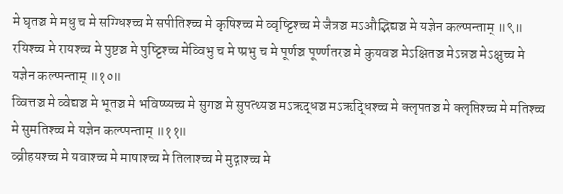मे घृतञ्च मे मधु च मे सग्ग्धिश्च्च मे सपीतिश्च्च मे कृषिश्च्च मे व्वृष्ट्टिश्च्च मे जैत्रञ्च मऽऔद्भिद्यञ्च मे यज्ञेन कल्प्पन्ताम् ॥९॥
रयिश्च्च मे रायश्च्च मे पुष्टञ्च मे पुष्ट्टिश्च्च मेव्विभु च मे प्प्रभु च मे पूर्णञ्च पूर्ण्णतरञ्च मे कुयवञ्च मेऽक्षितञ्च मेऽन्नञ्च मेऽक्षुच्च मे यज्ञेन कल्प्पन्ताम् ॥१०॥
व्वित्तञ्च मे व्वेद्यञ्च मे भूतञ्च मे भविष्ष्यच्च मे सुगञ्च मे सुपत्थ्यञ्च मऽऋद्धञ्च मऽऋद्धिश्च्च मे क्लृपतञ्च मे क्लृप्तिश्च्च मे मतिश्च्च मे सुमतिश्च्च मे यज्ञेन कल्प्पन्ताम् ॥११॥
व्व्रीहयश्च्च मे यवाश्च्च मे माषाश्च्च मे तिलाश्च्च मे मुद्गाश्च्च मे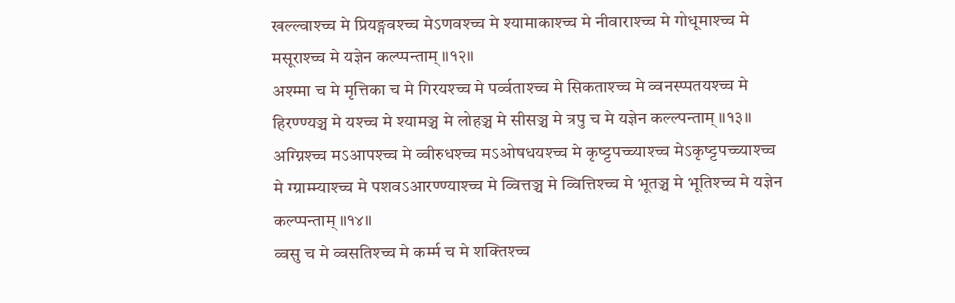खल्ल्वाश्च्च मे प्रियङ्गवश्च्च मेऽणवश्च्च मे श्यामाकाश्च्च मे नीवाराश्च्च मे गोधूमाश्च्च मे मसूराश्च्च मे यज्ञेन कल्प्पन्ताम् ॥१२॥
अश्म्मा च मे मृत्तिका च मे गिरयश्च्च मे पर्व्वताश्च्च मे सिकताश्च्च मे व्वनस्प्पतयश्च्च मे हिरण्ण्यञ्च मे यश्च्च मे श्यामञ्च मे लोहञ्च मे सीसञ्च मे त्रपु च मे यज्ञेन कल्ल्पन्ताम् ॥१३॥
अग्ग्निश्च्च मऽआपश्च्च मे व्वीरुधश्च्च मऽओषधयश्च्च मे कृष्ट्टपच्च्याश्च्च मेऽकृष्ट्टपच्च्याश्च्च मे ग्ग्राम्म्याश्च्च मे पशवऽआरण्ण्याश्च्च मे व्वित्तञ्च मे व्वित्तिश्च्च मे भूतञ्च मे भूतिश्च्च मे यज्ञेन कल्प्पन्ताम् ॥१४॥
व्वसु च मे व्वसतिश्च्च मे कर्म्म च मे शक्तिश्च्च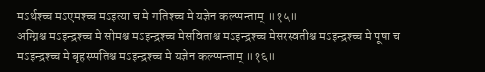मऽर्थश्च्च मऽएमश्च्च मऽइत्या च मे गतिश्च्च मे यज्ञेन कल्प्पन्ताम् ॥१५॥
अग्ग्निश्च मऽइन्द्रश्च्च मे सोमश्च मऽइन्द्रश्च्च मेसविताश्च मऽइन्द्रश्च्च मेसरस्वतीश्च मऽइन्द्रश्च्च मे पूषा च मऽइन्द्रश्च्च मे बृहस्प्पतिश्च मऽइन्द्रश्च्च मे यज्ञेन कल्प्पन्ताम् ॥१६॥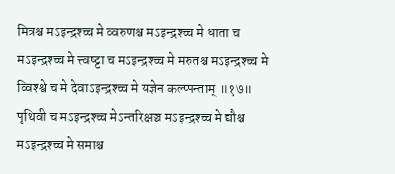मित्रश्च मऽइन्द्रश्च्च मे व्वरुणश्च मऽइन्द्रश्च्च मे धाता च मऽइन्द्रश्च्च मे त्त्वष्ट्टा च मऽइन्द्रश्च्च मे मरुतश्च मऽइन्द्रश्च्च मे व्विश्श्वे च मे देवाऽइन्द्रश्च्च मे यज्ञेन कल्प्पन्ताम् ॥१७॥
पृथिवी च मऽइन्द्रश्च्च मेऽन्तरिक्षञ्च मऽइन्द्रश्च्च मे द्यौश्च मऽइन्द्रश्च्च मे समाश्च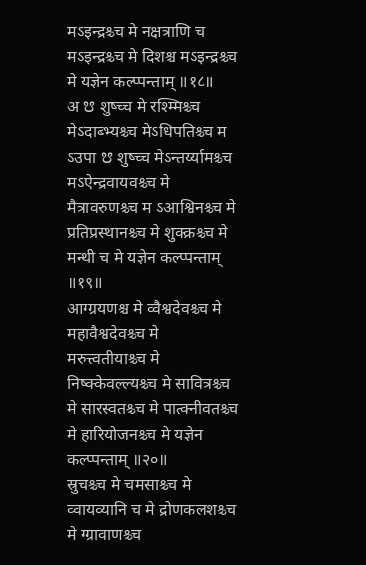मऽइन्द्रश्च्च मे नक्षत्राणि च मऽइन्द्रश्च्च मे दिशश्च मऽइन्द्रश्च्च मे यज्ञेन कल्प्पन्ताम् ॥१८॥
अ ᳪ शुष्च्च मे रश्म्मिश्च्च मेऽदाब्भ्यश्च्च मेऽधिपतिश्च्च म ऽउपा ᳪ शुष्च्च मेऽन्तर्य्यामश्च्च मऽऐन्द्रवायवश्च्च मे मैत्रावरुणश्च्च म ऽआश्विनश्च्च मे प्रतिप्रस्थानश्च्च मे शुक्क्रश्च्च मे मन्थी च मे यज्ञेन कल्प्पन्ताम् ॥१९॥
आग्ग्रयणश्च मे व्वैश्वदेवश्च्च मे महावैश्वदेवश्च्च मे मरुत्त्वतीयाश्च्च मे निष्क्केवल्ल्यश्च्च मे सावित्रश्च्च मे सारस्वतश्च्च मे पात्क्नीवतश्च्च मे हारियोजनश्च्च मे यज्ञेन कल्प्पन्ताम् ॥२०॥
स्रुचश्च्च मे चमसाश्च्च मे व्वायव्यानि च मे द्रोणकलशश्च्च मे ग्ग्रावाणश्च्च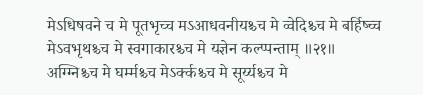मेऽधिषवने च मे पूतभृच्च मऽआधवनीयश्च्च मे व्वेदिश्च्च मे बर्हिष्च्च मेऽवभृथश्च्च मे स्वगाकारश्च्च मे यज्ञेन कल्प्पन्ताम् ॥२१॥
अग्ग्निश्च्च मे घर्म्मश्च्च मेऽर्क्कश्च्च मे सूर्य्यश्च्च मे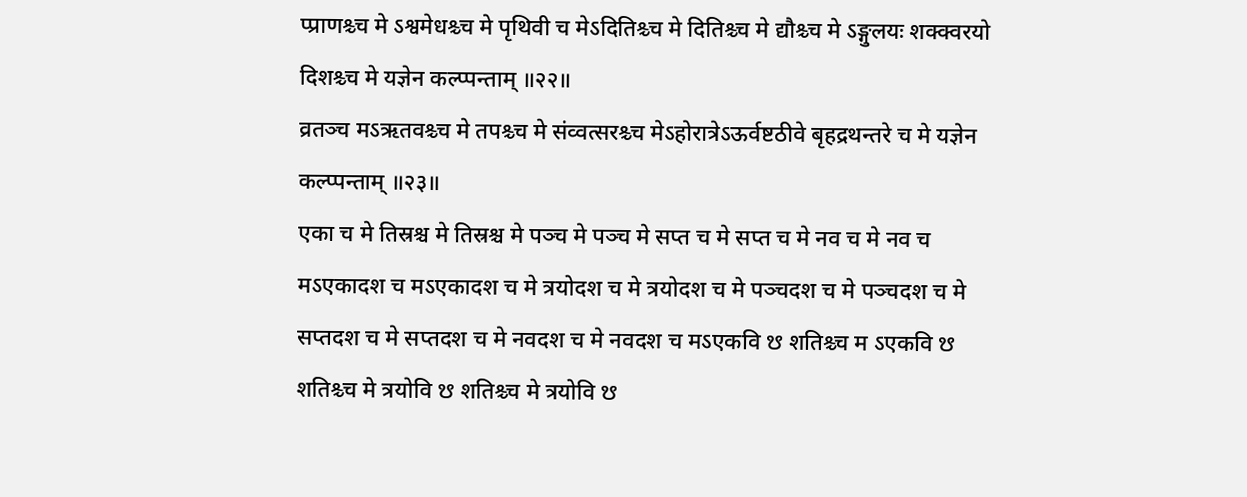प्प्राणश्च्च मे ऽश्वमेधश्च्च मे पृथिवी च मेऽदितिश्च्च मे दितिश्च्च मे द्यौश्च्च मे ऽङ्गुलयः शक्क्वरयो दिशश्च्च मे यज्ञेन कल्प्पन्ताम् ॥२२॥
व्रतञ्च मऽऋतवश्च्च मे तपश्च्च मे संव्वत्सरश्च्च मेऽहोरात्रेऽऊर्वष्टठीवे बृहद्रथन्तरे च मे यज्ञेन कल्प्पन्ताम् ॥२३॥
एका च मे तिस्रश्च मे तिस्रश्च मे पञ्च मे पञ्च मे सप्त च मे सप्त च मे नव च मे नव च मऽएकादश च मऽएकादश च मे त्रयोदश च मे त्रयोदश च मे पञ्चदश च मे पञ्चदश च मे सप्तदश च मे सप्तदश च मे नवदश च मे नवदश च मऽएकवि ᳪ शतिश्च्च म ऽएकवि ᳪ शतिश्च्च मे त्रयोवि ᳪ शतिश्च्च मे त्रयोवि ᳪ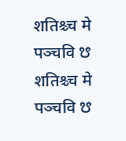शतिश्च्च मे पञ्चवि ᳪ शतिश्च्च मे पञ्चवि ᳪ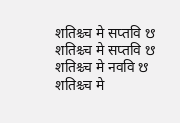शतिश्च्च मे सप्तवि ᳪ शतिश्च्च मे सप्तवि ᳪ शतिश्च्च मे नववि ᳪ शतिश्च्च मे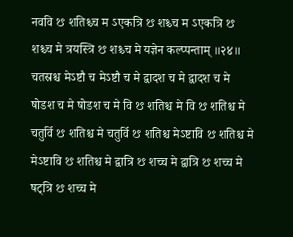नववि ᳪ शतिश्च्च म ऽएकत्रि ᳪ शश्च्च म ऽएकत्रि ᳪ शश्च्च मे त्रयस्त्रि ᳪ शश्च्च मे यज्ञेन कल्प्पन्ताम् ॥२४॥
चतस्रश्च मेऽष्टौ च मेऽष्टौ च मे द्वादश च मे द्वादश च मे षोडश च मे षोडश च मे वि ᳪ शतिश्च मे वि ᳪ शतिश्च मे चतुर्वि ᳪ शतिश्च मे चतुर्वि ᳪ शतिश्च मेऽष्टावि ᳪ शतिश्च मे मेऽष्टावि ᳪ शतिश्च मे द्वात्रि ᳪ शच्च मे द्वात्रि ᳪ शच्च मे षट्त्रि ᳪ शच्च मे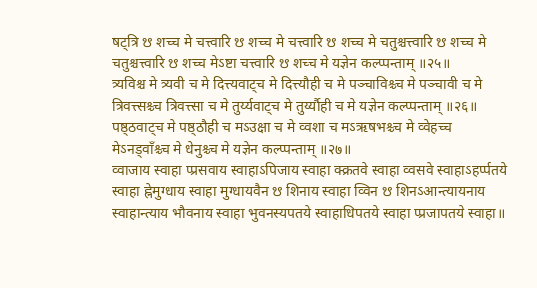षट्त्रि ᳪ शच्च मे चत्त्वारि ᳪ शच्च मे चत्त्वारि ᳪ शच्च मे चतुश्चत्त्वारि ᳪ शच्च मे चतुश्चत्त्वारि ᳪ शच्च मेऽष्टा चत्त्वारि ᳪ शच्च मे यज्ञेन कल्प्पन्ताम् ॥२५॥
त्र्यविश्च मे त्र्यवी च मे दित्त्यवाट्च मे दित्त्यौही च मे पञ्चाविश्च्च मे पञ्चावी च मे त्रिवत्त्सश्च्च त्रिवत्त्सा च मे तुर्य्यवाट्च मे तुर्य्यौही च मे यज्ञेन कल्प्पन्ताम् ॥२६॥
पष्ठ्ठवाट्च मे पष्ठ्ठौही च मऽउक्षा च मे व्वशा च मऽऋषभश्च्च मे व्वेहच्च मेऽनड्वाँश्च्च मे धेनुश्च्च मे यज्ञेन कल्प्पन्ताम् ॥२७॥
व्वाजाय स्वाहा प्प्रसवाय स्वाहाऽपिजाय स्वाहा क्क्रतवे स्वाहा व्वसवे स्वाहाऽहर्प्पतये स्वाहा ह्नेमुग्धाय स्वाहा मुग्धायवैन ᳪ शिनाय स्वाहा व्विन ᳪ शिनऽआन्त्यायनाय स्वाहान्त्याय भौवनाय स्वाहा भुवनस्यपतये स्वाहाधिपतये स्वाहा प्प्रजापतये स्वाहा॥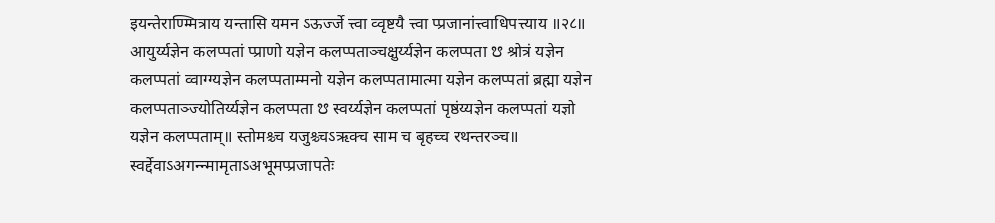इयन्तेराण्म्मित्राय यन्तासि यमन ऽऊर्ज्जे त्त्वा व्वृष्टयै त्त्वा प्प्रजानांत्त्वाधिपत्त्याय ॥२८॥
आयुर्य्यज्ञेन कलप्पतां प्प्राणो यज्ञेन कलप्पताञ्चक्षुर्य्यज्ञेन कलप्पता ᳪ श्रोत्रं यज्ञेन कलप्पतां व्वाग्ग्यज्ञेन कलप्पताम्मनो यज्ञेन कलप्पतामात्मा यज्ञेन कलप्पतां ब्रह्मा यज्ञेन कलप्पताञ्ज्योतिर्य्यज्ञेन कलप्पता ᳪ स्वर्य्यज्ञेन कलप्पतां पृष्ठंय्यज्ञेन कलप्पतां यज्ञो यज्ञेन कलप्पताम्॥ स्तोमश्च्च यजुश्च्चऽऋक्च साम च बृहच्च रथन्तरञ्च॥ स्वर्द्देवाऽअगन्न्मामृताऽअभूमप्प्रजापतेः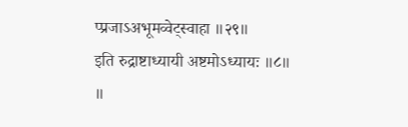प्प्रजाऽअभूमव्वेट्स्वाहा ॥२९॥
इति रुद्राष्टाध्यायी अष्टमोऽध्यायः ॥८॥
॥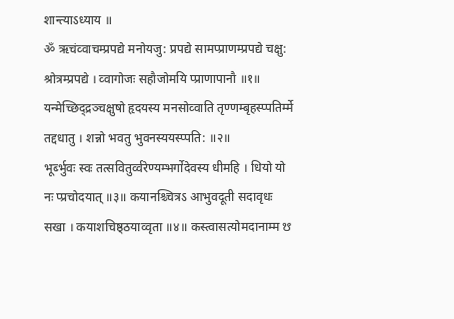शान्त्याऽध्याय ॥
ॐ ऋचंव्वाचम्प्रपद्ये मनोयजु: प्रपद्ये सामप्प्राणम्प्रपद्ये चक्षु: श्रोत्रम्प्रपद्ये । व्वागोजः सहौजोमयि प्प्राणापानौ ॥१॥ यन्मेच्छिद्द्रञ्चक्षुषो हृदयस्य मनसोव्वाति तृण्णम्बृहस्प्पतिर्म्मे तद्दधातु । शन्नो भवतु भुवनस्ययस्प्पति: ॥२॥
भूर्ब्भुवः स्वः तत्सवितुर्व्वरेण्यम्भर्गोदेवस्य धीमहि । धियो यो नः प्प्रचोदयात् ॥३॥ कयानश्च्चित्रऽ आभुवदूती सदावृधः सखा । कयाशचिष्ठ्ठयाव्वृता ॥४॥ कस्त्वासत्योमदानाम्म ᳪ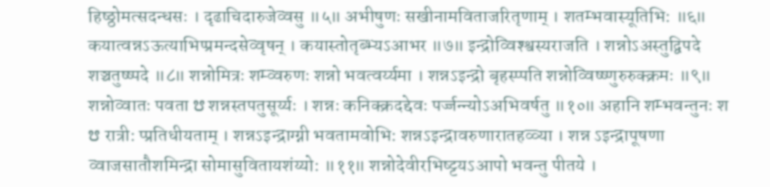हिष्ठ्ठोमत्सदन्धसः । दृढाचिदारुजेव्वसु ॥५॥ अभीषुणः सखीनामविताजरितृणाम् । शतम्भवास्यूतिभि: ॥६॥ कयात्वन्नऽऊत्याभिप्प्रमन्दसेव्वृषन् । कयास्तोतृब्भ्यऽआभर ॥७॥ इन्द्रोव्विश्श्वस्यराजति । शन्नोऽअस्तुद्विपदे शञ्चतुष्ष्पदे ॥८॥ शन्नोमित्रः शम्व्वरुणः शन्नो भवत्वर्य्यमा । शन्नऽइन्द्रो बृहस्प्पति शन्नोव्विष्ष्णुरुरुक्क्रमः ॥९॥ शन्नोव्वातः पवता ᳪ शन्नस्तपतुसूर्य्यः । शन्नः कनिक्क्रदद्देवः पर्ज्जन्न्योऽअभिवर्षतु ॥१०॥ अहानि शम्भवन्तुनः श ᳪ रात्री: प्प्रतिधीयताम् । शन्नऽइन्द्राग्ग्नी भवतामवोभि: शन्नऽइन्द्रावरुणारातहव्व्या । शन्न ऽइन्द्रापूषणा व्वाजसातौशमिन्द्रा सोमासुवितायशंय्यो: ॥११॥ शन्नोदेवीरभिष्ट्टयऽआपो भवन्तु पीतये ।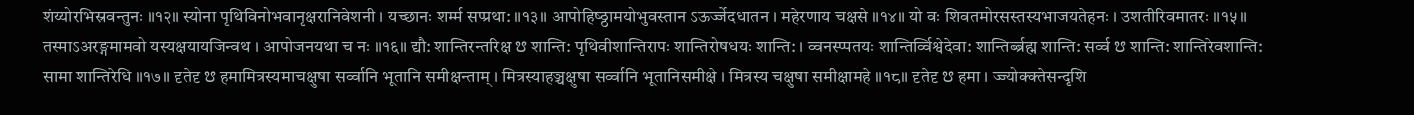शंय्योरभिस्रवन्तुनः ॥१२॥ स्योना पृथिविनोभवानृक्षरानिवेशनी । यच्छानः शर्म्म सप्प्रथा: ॥१३॥ आपोहिष्ठ्ठामयोभुवस्तान ऽऊर्ज्जेदधातन । महेरणाय चक्षसे ॥१४॥ यो वः शिवतमोरसस्तस्यभाजयतेहनः । उशतीरिवमातरः ॥१५॥ तस्माऽअरङ्गमामवो यस्यक्षयायजिन्वथ । आपोजनयथा च नः ॥१६॥ द्यौ: शान्तिरन्तरिक्ष ᳪ शान्ति: पृथिवीशान्तिरापः शान्तिरोषधयः शान्ति: । व्वनस्प्पतयः शान्तिर्व्विश्वेदेवा: शान्तिर्ब्ब्रह्म शान्ति: सर्व्व ᳪ शान्ति: शान्तिरेवशान्ति: सामा शान्तिरेधि ॥१७॥ दृतेदृ ᳪ हमामित्रस्यमाचक्षुषा सर्व्वानि भूतानि समीक्षन्ताम् । मित्रस्याहञ्चक्षुषा सर्व्वानि भूतानिसमीक्षे । मित्रस्य चक्षुषा समीक्षामहे ॥१८॥ दृतेदृ ᳪ हमा । ज्ज्योक्क्तेसन्दृशि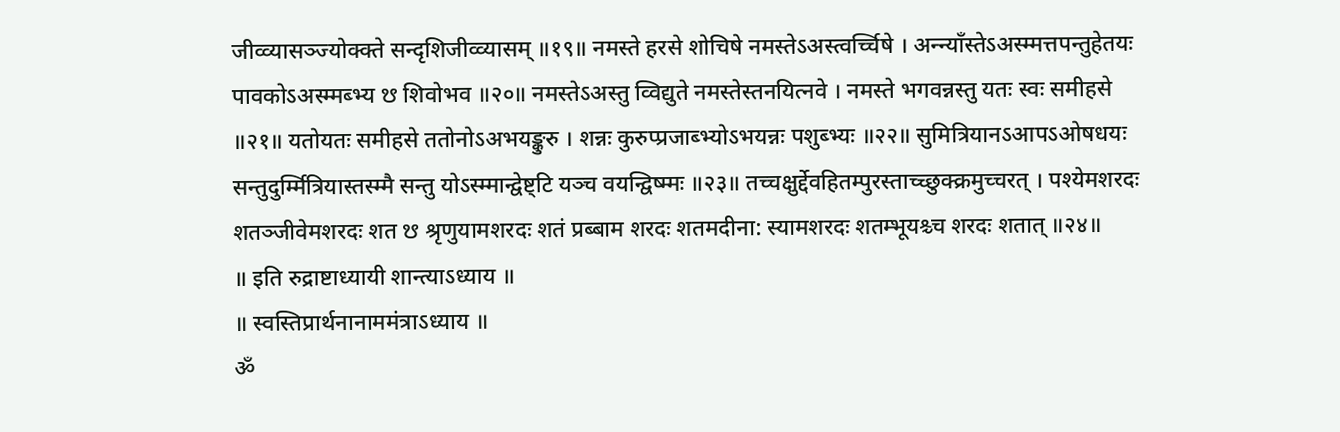जीव्व्यासञ्ज्योक्क्ते सन्दृशिजीव्व्यासम् ॥१९॥ नमस्ते हरसे शोचिषे नमस्तेऽअस्त्वर्च्चिषे । अन्न्याँस्तेऽअस्म्मत्तपन्तुहेतयः पावकोऽअस्म्मब्भ्य ᳪ शिवोभव ॥२०॥ नमस्तेऽअस्तु व्विद्युते नमस्तेस्तनयित्नवे । नमस्ते भगवन्नस्तु यतः स्वः समीहसे ॥२१॥ यतोयतः समीहसे ततोनोऽअभयङ्कुरु । शन्नः कुरुप्प्रजाब्भ्योऽभयन्नः पशुब्भ्यः ॥२२॥ सुमित्रियानऽआपऽओषधयः सन्तुदुर्म्मित्रियास्तस्म्मै सन्तु योऽस्म्मान्द्वेष्ट्टि यञ्च वयन्द्विष्म्मः ॥२३॥ तच्चक्षुर्द्देवहितम्पुरस्ताच्च्छुक्क्रमुच्चरत् । पश्येमशरदः शतञ्जीवेमशरदः शत ᳪ श्रृणुयामशरदः शतं प्रब्बाम शरदः शतमदीना: स्यामशरदः शतम्भूयश्च्च शरदः शतात् ॥२४॥
॥ इति रुद्राष्टाध्यायी शान्त्याऽध्याय ॥
॥ स्वस्तिप्रार्थनानाममंत्राऽध्याय ॥
ॐ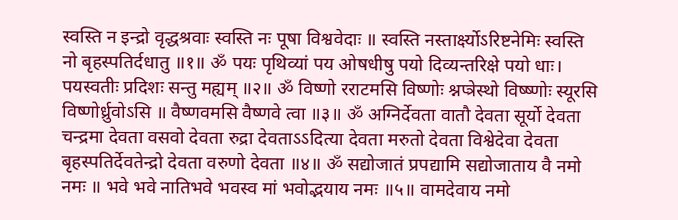स्वस्ति न इन्द्रो वृद्धश्रवाः स्वस्ति नः पूषा विश्ववेदाः ॥ स्वस्ति नस्तार्क्ष्योऽरिष्टनेमिः स्वस्ति नो बृहस्पतिर्दधातु ॥१॥ ॐ पयः पृथिव्यां पय ओषधीषु पयो दिव्यन्तरिक्षे पयो धाः। पयस्वतीः प्रदिशः सन्तु मह्यम् ॥२॥ ॐ विष्णो रराटमसि विष्णोः श्नप्त्रेस्थो विष्ष्णोः स्यूरसि विष्णोर्ध्रुवोऽसि ॥ वैष्णवमसि वैष्णवे त्वा ॥३॥ ॐ अग्निर्देवता वातौ देवता सूर्यो देवता चन्द्रमा देवता वसवो देवता रुद्रा देवताऽऽदित्या देवता मरुतो देवता विश्वेदेवा देवता बृहस्पतिर्देवतेन्द्रो देवता वरुणो देवता ॥४॥ ॐ सद्योजातं प्रपद्यामि सद्योजाताय वै नमो नमः ॥ भवे भवे नातिभवे भवस्व मां भवोद्भयाय नमः ॥५॥ वामदेवाय नमो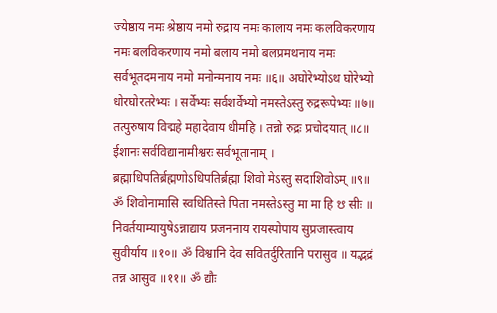ज्येष्ठाय नमः श्रेष्ठाय नमो रुद्राय नमः कालाय नमः कलविकरणाय नमः बलविकरणाय नमो बलाय नमो बलप्रमथनाय नमः सर्वभूतदमनाय नमो मनोन्मनाय नमः ॥६॥ अघोरेभ्योऽथ घोरेभ्यो धोरघोरतरेभ्यः । सर्वेभ्यः सर्वशर्वेभ्यो नमस्तेऽस्तु रुद्ररूपेभ्यः ॥७॥ तत्पुरुषाय विद्महे महादेवाय धीमहि । तन्नो रुद्रः प्रचोदयात् ॥८॥ ईशानः सर्वविद्यानामीश्वरः सर्वभूतानाम् । ब्रह्माधिपतिर्ब्रह्मणोऽधिपतिर्ब्रह्मा शिवो मेऽस्तु सदाशिवोऽम् ॥९॥ ॐ शिवोनामासि स्वधितिस्ते पिता नमस्तेऽस्तु मा मा हि ᳪ सीः ॥ निवर्तयाम्यायुषेऽन्नाद्याय प्रजननाय रायस्पोपाय सुप्रजास्त्वाय सुवीर्याय ॥१०॥ ॐ विश्वानि देव सवितर्दुरितानि परासुव ॥ यद्भद्रं तन्न आसुव ॥११॥ ॐ द्यौः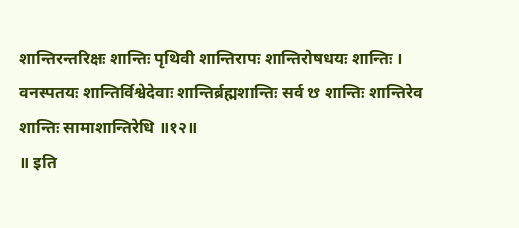शान्तिरन्तरिक्षः शान्तिः पृथिवी शान्तिरापः शान्तिरोषधयः शान्तिः । वनस्पतयः शान्तिर्विश्वेदेवाः शान्तिर्ब्रह्मशान्तिः सर्व ᳪ शान्तिः शान्तिरेव शान्तिः सामाशान्तिरेधि ॥१२॥
॥ इति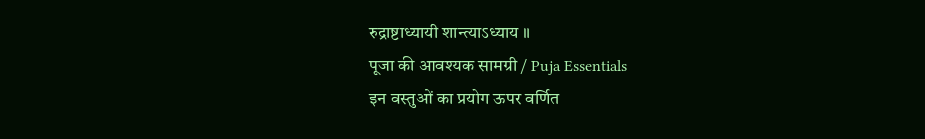रुद्राष्टाध्यायी शान्त्याऽध्याय ॥
पूजा की आवश्यक सामग्री / Puja Essentials
इन वस्तुओं का प्रयोग ऊपर वर्णित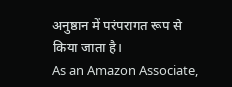अनुष्ठान में परंपरागत रूप से किया जाता है।
As an Amazon Associate,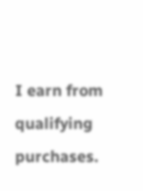I earn from qualifying purchases.